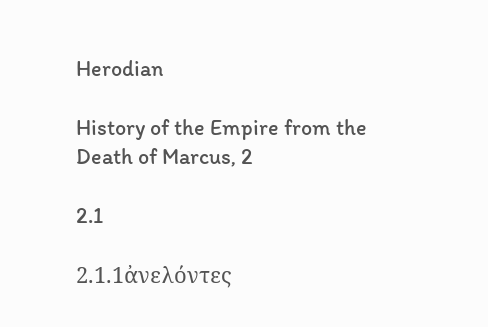Herodian

History of the Empire from the Death of Marcus, 2

2.1

2.1.1ἀνελόντες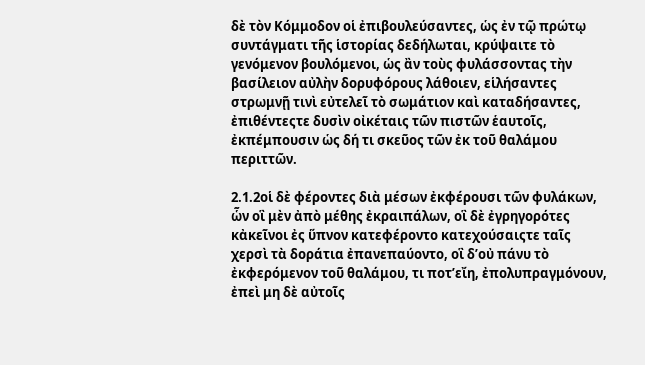δὲ τὸν Κόμμοδον οἱ ἐπιβουλεύσαντες, ὡς ἐν τῷ πρώτῳ συντάγματι τῆς ἱστορίας δεδήλωται, κρύψαιτε τὸ γενόμενον βουλόμενοι, ὡς ἂν τοὺς φυλάσσοντας τὴν βασίλειον αὐλὴν δορυφόρους λάθοιεν, εἱλήσαντες στρωμνῇ τινὶ εὐτελεῖ τὸ σωμάτιον καὶ καταδήσαντες, ἐπιθέντεςτε δυσὶν οἰκέταις τῶν πιστῶν ἑαυτοῖς, ἐκπέμπουσιν ὡς δή τι σκεῦος τῶν ἐκ τοῦ θαλάμου περιττῶν.

2.1.2οἱ δὲ φέροντες διὰ μέσων ἐκφέρουσι τῶν φυλάκων, ὧν οἳ μὲν ἀπὸ μέθης ἐκραιπάλων, οἳ δὲ ἐγρηγορότες κἀκεῖνοι ἐς ὕπνον κατεφέροντο κατεχούσαιςτε ταῖς χερσὶ τὰ δοράτια ἐπανεπαύοντο, οἳ δ’οὐ πάνυ τὸ ἐκφερόμενον τοῦ θαλάμου, τι ποτ’εἴη, ἐπολυπραγμόνουν, ἐπεὶ μη δὲ αὐτοῖς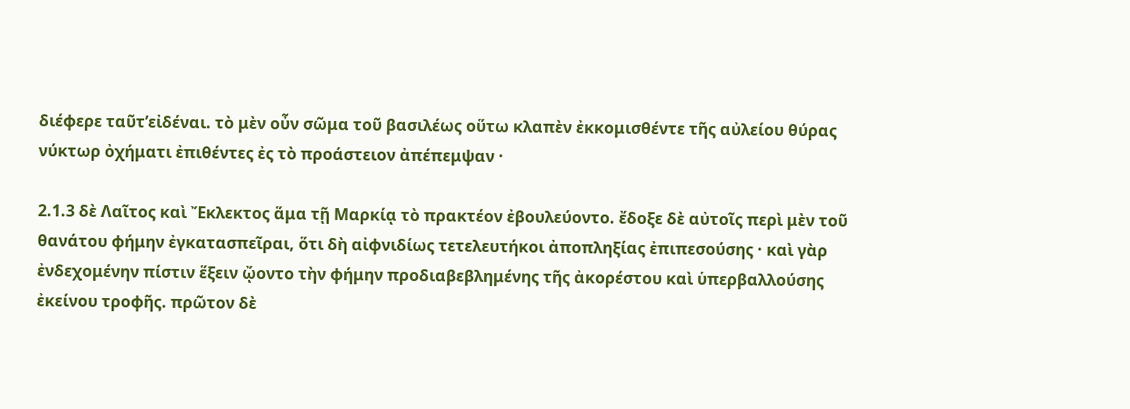διέφερε ταῦτ’εἰδέναι. τὸ μὲν οὖν σῶμα τοῦ βασιλέως οὕτω κλαπὲν ἐκκομισθέντε τῆς αὐλείου θύρας νύκτωρ ὀχήματι ἐπιθέντες ἐς τὸ προάστειον ἀπέπεμψαν ·

2.1.3 δὲ Λαῖτος καὶ Ἔκλεκτος ἅμα τῇ Μαρκίᾳ τὸ πρακτέον ἐβουλεύοντο. ἔδοξε δὲ αὐτοῖς περὶ μὲν τοῦ θανάτου φήμην ἐγκατασπεῖραι, ὅτι δὴ αἰφνιδίως τετελευτήκοι ἀποπληξίας ἐπιπεσούσης · καὶ γὰρ ἐνδεχομένην πίστιν ἕξειν ᾤοντο τὴν φήμην προδιαβεβλημένης τῆς ἀκορέστου καὶ ὑπερβαλλούσης ἐκείνου τροφῆς. πρῶτον δὲ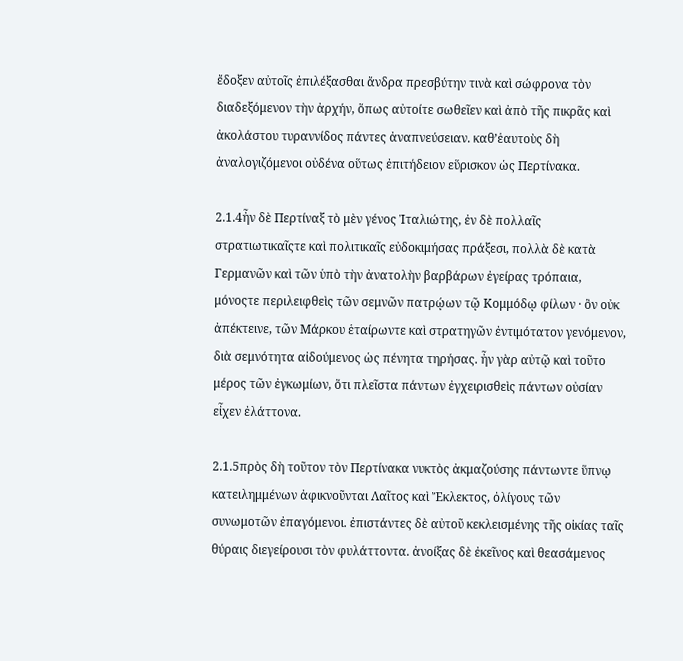ἔδοξεν αὐτοῖς ἐπιλέξασθαι ἄνδρα πρεσβύτην τινὰ καὶ σώφρονα τὸν διαδεξόμενον τὴν ἀρχήν, ὅπως αὐτοίτε σωθεῖεν καὶ ἀπὸ τῆς πικρᾶς καὶ ἀκολάστου τυραννίδος πάντες ἀναπνεύσειαν. καθ’ἑαυτοὺς δὴ ἀναλογιζόμενοι οὐδένα οὕτως ἐπιτήδειον εὕρισκον ὡς Περτίνακα.

2.1.4ἦν δὲ Περτίναξ τὸ μὲν γένος Ἰταλιώτης, ἐν δὲ πολλαῖς στρατιωτικαῖςτε καὶ πολιτικαῖς εὐδοκιμήσας πράξεσι, πολλὰ δὲ κατὰ Γερμανῶν καὶ τῶν ὑπὸ τὴν ἀνατολὴν βαρβάρων ἐγείρας τρόπαια, μόνοςτε περιλειφθεὶς τῶν σεμνῶν πατρῴων τῷ Κομμόδῳ φίλων · ὃν οὐκ ἀπέκτεινε, τῶν Μάρκου ἑταίρωντε καὶ στρατηγῶν ἐντιμότατον γενόμενον, διὰ σεμνότητα αἰδούμενος ὡς πένητα τηρήσας. ἦν γὰρ αὐτῷ καὶ τοῦτο μέρος τῶν ἐγκωμίων, ὅτι πλεῖστα πάντων ἐγχειρισθεὶς πάντων οὐσίαν εἶχεν ἐλάττονα.

2.1.5πρὸς δὴ τοῦτον τὸν Περτίνακα νυκτὸς ἀκμαζούσης πάντωντε ὕπνῳ κατειλημμένων ἀφικνοῦνται Λαῖτος καὶ Ἔκλεκτος, ὀλίγους τῶν συνωμοτῶν ἐπαγόμενοι. ἐπιστάντες δὲ αὐτοῦ κεκλεισμένης τῆς οἰκίας ταῖς θύραις διεγείρουσι τὸν φυλάττοντα. ἀνοίξας δὲ ἐκεῖνος καὶ θεασάμενος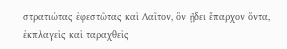στρατιώτας ἐφεστῶτας καὶ Λαῖτον, ὃν ᾔδει ἔπαρχον ὄντα, ἐκπλαγεὶς καὶ ταραχθεὶς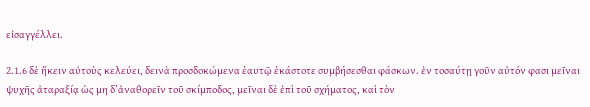εἰσαγγέλλει.

2.1.6 δὲ ἥκειν αὐτοὺς κελεύει, δεινὰ προσδοκώμενα ἑαυτῷ ἑκάστοτε συμβήσεσθαι φάσκων. ἐν τοσαύτῃ γοῦν αὐτόν φασι μεῖναι ψυχῆς ἀταραξίᾳ ὡς μη δ’ἀναθορεῖν τοῦ σκίμποδος, μεῖναι δὲ ἐπὶ τοῦ σχήματος, καὶ τὸν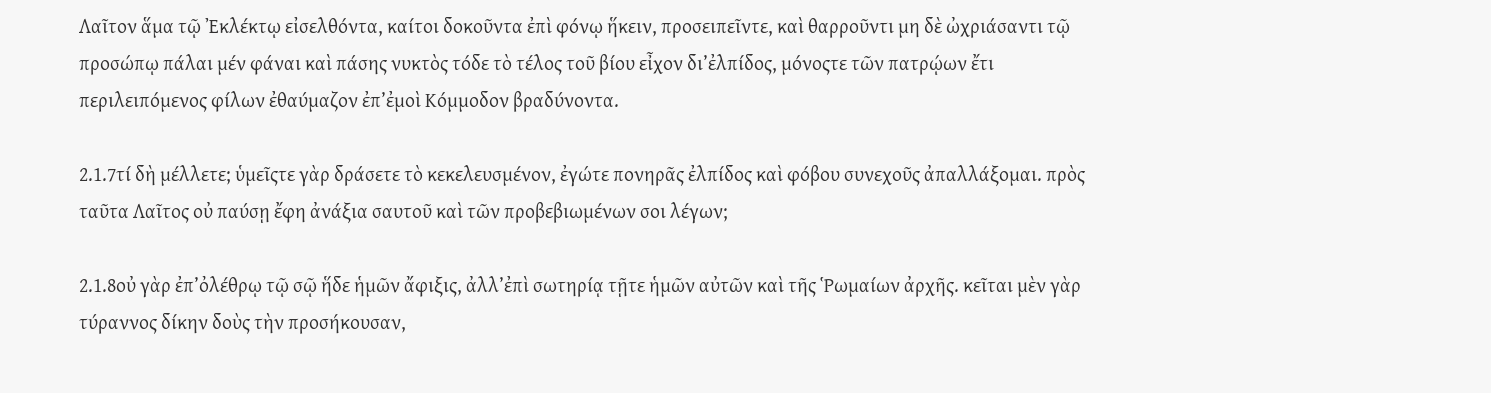Λαῖτον ἅμα τῷ Ἐκλέκτῳ εἰσελθόντα, καίτοι δοκοῦντα ἐπὶ φόνῳ ἥκειν, προσειπεῖντε, καὶ θαρροῦντι μη δὲ ὠχριάσαντι τῷ προσώπῳ πάλαι μέν φάναι καὶ πάσης νυκτὸς τόδε τὸ τέλος τοῦ βίου εἶχον δι’ἐλπίδος, μόνοςτε τῶν πατρῴων ἔτι περιλειπόμενος φίλων ἐθαύμαζον ἐπ’ἐμοὶ Κόμμοδον βραδύνοντα.

2.1.7τί δὴ μέλλετε; ὑμεῖςτε γὰρ δράσετε τὸ κεκελευσμένον, ἐγώτε πονηρᾶς ἐλπίδος καὶ φόβου συνεχοῦς ἀπαλλάξομαι. πρὸς ταῦτα Λαῖτος οὐ παύσῃ ἔφη ἀνάξια σαυτοῦ καὶ τῶν προβεβιωμένων σοι λέγων;

2.1.8οὐ γὰρ ἐπ’ὀλέθρῳ τῷ σῷ ἥδε ἡμῶν ἄφιξις, ἀλλ’ἐπὶ σωτηρίᾳ τῇτε ἡμῶν αὐτῶν καὶ τῆς Ῥωμαίων ἀρχῆς. κεῖται μὲν γὰρ τύραννος δίκην δοὺς τὴν προσήκουσαν,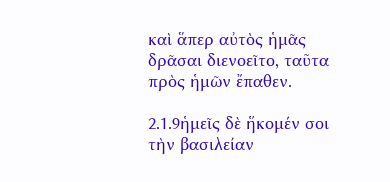καὶ ἅπερ αὐτὸς ἡμᾶς δρᾶσαι διενοεῖτο, ταῦτα πρὸς ἡμῶν ἔπαθεν.

2.1.9ἡμεῖς δὲ ἥκομέν σοι τὴν βασιλείαν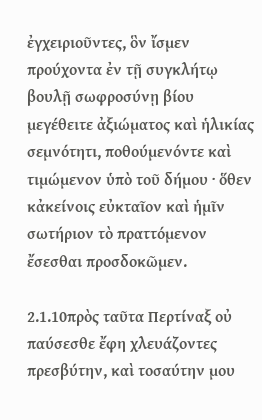ἐγχειριοῦντες, ὃν ἴσμεν προύχοντα ἐν τῇ συγκλήτῳ βουλῇ σωφροσύνῃ βίου μεγέθειτε ἀξιώματος καὶ ἡλικίας σεμνότητι, ποθούμενόντε καὶ τιμώμενον ὑπὸ τοῦ δήμου · ὅθεν κἀκείνοις εὐκταῖον καὶ ἡμῖν σωτήριον τὸ πραττόμενον ἔσεσθαι προσδοκῶμεν.

2.1.10πρὸς ταῦτα Περτίναξ οὐ παύσεσθε ἔφη χλευάζοντες πρεσβύτην, καὶ τοσαύτην μου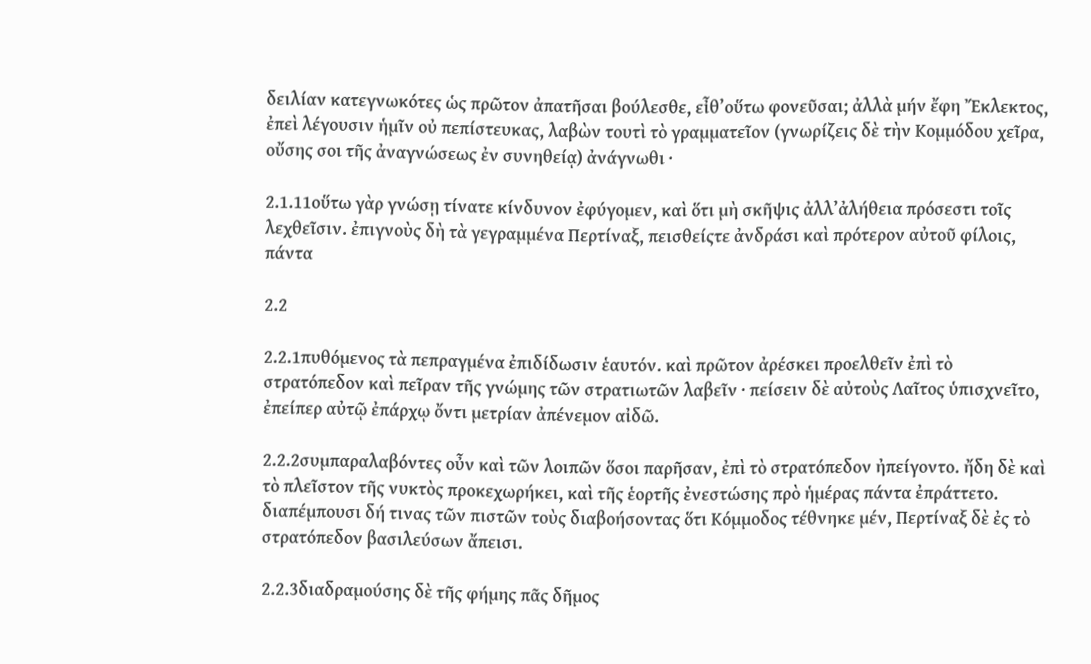δειλίαν κατεγνωκότες ὡς πρῶτον ἀπατῆσαι βούλεσθε, εἶθ’οὕτω φονεῦσαι; ἀλλὰ μήν ἔφη Ἔκλεκτος, ἐπεὶ λέγουσιν ἡμῖν οὐ πεπίστευκας, λαβὼν τουτὶ τὸ γραμματεῖον (γνωρίζεις δὲ τὴν Κομμόδου χεῖρα, οὔσης σοι τῆς ἀναγνώσεως ἐν συνηθείᾳ) ἀνάγνωθι ·

2.1.11οὕτω γὰρ γνώσῃ τίνατε κίνδυνον ἐφύγομεν, καὶ ὅτι μὴ σκῆψις ἀλλ’ἀλήθεια πρόσεστι τοῖς λεχθεῖσιν. ἐπιγνοὺς δὴ τὰ γεγραμμένα Περτίναξ, πεισθείςτε ἀνδράσι καὶ πρότερον αὐτοῦ φίλοις, πάντα

2.2

2.2.1πυθόμενος τὰ πεπραγμένα ἐπιδίδωσιν ἑαυτόν. καὶ πρῶτον ἀρέσκει προελθεῖν ἐπὶ τὸ στρατόπεδον καὶ πεῖραν τῆς γνώμης τῶν στρατιωτῶν λαβεῖν · πείσειν δὲ αὐτοὺς Λαῖτος ὑπισχνεῖτο, ἐπείπερ αὐτῷ ἐπάρχῳ ὄντι μετρίαν ἀπένεμον αἰδῶ.

2.2.2συμπαραλαβόντες οὖν καὶ τῶν λοιπῶν ὅσοι παρῆσαν, ἐπὶ τὸ στρατόπεδον ἠπείγοντο. ἤδη δὲ καὶ τὸ πλεῖστον τῆς νυκτὸς προκεχωρήκει, καὶ τῆς ἑορτῆς ἐνεστώσης πρὸ ἡμέρας πάντα ἐπράττετο. διαπέμπουσι δή τινας τῶν πιστῶν τοὺς διαβοήσοντας ὅτι Κόμμοδος τέθνηκε μέν, Περτίναξ δὲ ἐς τὸ στρατόπεδον βασιλεύσων ἄπεισι.

2.2.3διαδραμούσης δὲ τῆς φήμης πᾶς δῆμος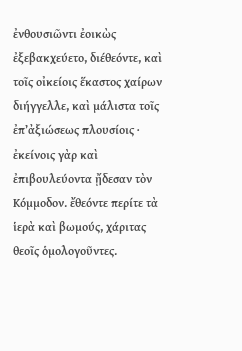ἐνθουσιῶντι ἐοικὼς ἐξεβακχεύετο, διέθεόντε, καὶ τοῖς οἰκείοις ἕκαστος χαίρων διήγγελλε, καὶ μάλιστα τοῖς ἐπ’ἀξιώσεως πλουσίοις · ἐκείνοις γὰρ καὶ ἐπιβουλεύοντα ᾔδεσαν τὸν Κόμμοδον. ἔθεόντε περίτε τὰ ἱερὰ καὶ βωμούς, χάριτας θεοῖς ὁμολογοῦντες.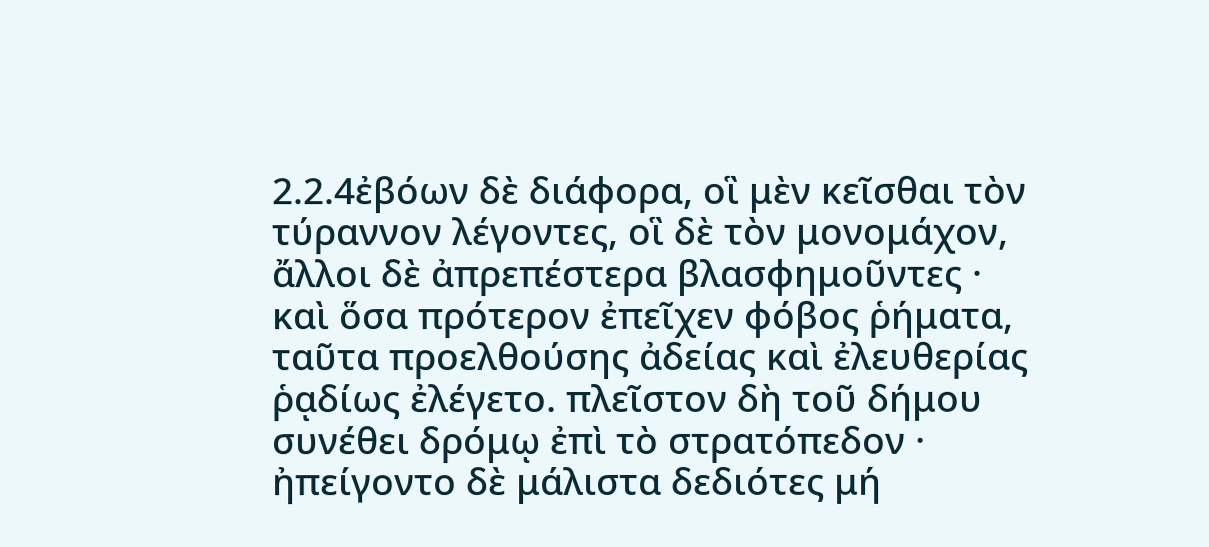2.2.4ἐβόων δὲ διάφορα, οἳ μὲν κεῖσθαι τὸν τύραννον λέγοντες, οἳ δὲ τὸν μονομάχον, ἄλλοι δὲ ἀπρεπέστερα βλασφημοῦντες · καὶ ὅσα πρότερον ἐπεῖχεν φόβος ῥήματα, ταῦτα προελθούσης ἀδείας καὶ ἐλευθερίας ῥᾳδίως ἐλέγετο. πλεῖστον δὴ τοῦ δήμου συνέθει δρόμῳ ἐπὶ τὸ στρατόπεδον · ἠπείγοντο δὲ μάλιστα δεδιότες μή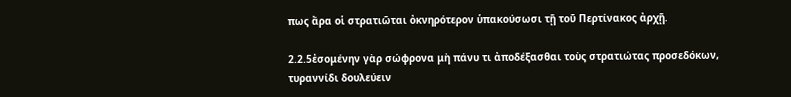πως ἄρα οἱ στρατιῶται ὀκνηρότερον ὑπακούσωσι τῇ τοῦ Περτίνακος ἀρχῇ.

2.2.5ἐσομένην γὰρ σώφρονα μὴ πάνυ τι ἀποδέξασθαι τοὺς στρατιώτας προσεδόκων, τυραννίδι δουλεύειν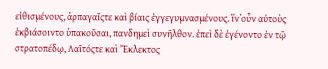εἰθισμένους, ἁρπαγαῖςτε καὶ βίαις ἐγγεγυμνασμένους. ἵν’οὖν αὐτοὺς ἐκβιάσοιντο ὑπακοῦσαι, πανδημεὶ συνῆλθον. ἐπεὶ δὲ ἐγένοντο ἐν τῷ στρατοπέδῳ, Λαῖτόςτε καὶ Ἔκλεκτος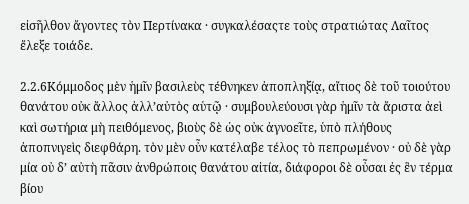εἰσῆλθον ἄγοντες τὸν Περτίνακα · συγκαλέσαςτε τοὺς στρατιώτας Λαῖτος ἔλεξε τοιάδε.

2.2.6Κόμμοδος μὲν ἡμῖν βασιλεὺς τέθνηκεν ἀποπληξίᾳ, αἴτιος δὲ τοῦ τοιούτου θανάτου οὐκ ἄλλος ἀλλ’αὐτὸς αὑτῷ · συμβουλεύουσι γὰρ ἡμῖν τὰ ἄριστα ἀεὶ καὶ σωτήρια μὴ πειθόμενος, βιοὺς δὲ ὡς οὐκ ἀγνοεῖτε, ὑπὸ πλήθους ἀποπνιγεὶς διεφθάρη. τὸν μὲν οὖν κατέλαβε τέλος τὸ πεπρωμένον · οὐ δὲ γὰρ μία οὐ δ’ αὐτὴ πᾶσιν ἀνθρώποις θανάτου αἰτία, διάφοροι δὲ οὖσαι ἐς ἓν τέρμα βίου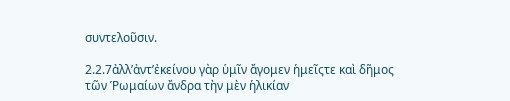συντελοῦσιν.

2.2.7ἀλλ’ἀντ’ἐκείνου γὰρ ὑμῖν ἄγομεν ἡμεῖςτε καὶ δῆμος τῶν Ῥωμαίων ἄνδρα τὴν μὲν ἡλικίαν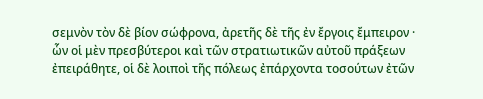σεμνὸν τὸν δὲ βίον σώφρονα, ἀρετῆς δὲ τῆς ἐν ἔργοις ἔμπειρον · ὧν οἱ μὲν πρεσβύτεροι καὶ τῶν στρατιωτικῶν αὐτοῦ πράξεων ἐπειράθητε, οἱ δὲ λοιποὶ τῆς πόλεως ἐπάρχοντα τοσούτων ἐτῶν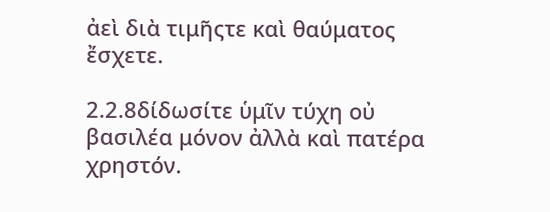ἀεὶ διὰ τιμῆςτε καὶ θαύματος ἔσχετε.

2.2.8δίδωσίτε ὑμῖν τύχη οὐ βασιλέα μόνον ἀλλὰ καὶ πατέρα χρηστόν.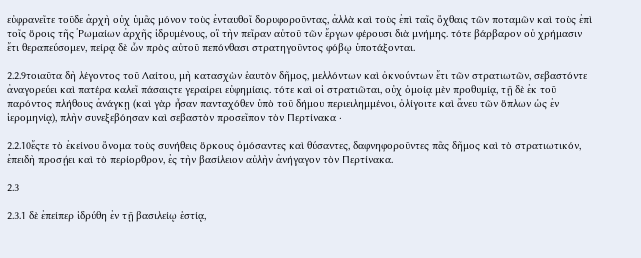εὐφρανεῖτε τοῦδε ἀρχὴ οὐχ ὑμᾶς μόνον τοὺς ἐνταυθοῖ δορυφοροῦντας, ἀλλὰ καὶ τοὺς ἐπὶ ταῖς ὄχθαις τῶν ποταμῶν καὶ τοὺς ἐπὶ τοῖς ὅροις τῆς Ῥωμαίων ἀρχῆς ἱδρυμένους, οἳ τὴν πεῖραν αὐτοῦ τῶν ἔργων φέρουσι διὰ μνήμης. τότε βάρβαρον οὐ χρήμασιν ἔτι θεραπεύσομεν, πείρᾳ δὲ ὧν πρὸς αὐτοῦ πεπόνθασι στρατηγοῦντος φόβῳ ὑποτάξονται.

2.2.9τοιαῦτα δὴ λέγοντος τοῦ Λαίτου, μὴ κατασχὼν ἑαυτὸν δῆμος, μελλόντων καὶ ὀκνούντων ἔτι τῶν στρατιωτῶν, σεβαστόντε ἀναγορεύει καὶ πατέρα καλεῖ πάσαιςτε γεραίρει εὐφημίαις. τότε καὶ οἱ στρατιῶται, οὐχ ὁμοίᾳ μὲν προθυμίᾳ, τῇ δὲ ἐκ τοῦ παρόντος πλήθους ἀνάγκῃ (καὶ γὰρ ἦσαν πανταχόθεν ὑπὸ τοῦ δήμου περιειλημμένοι, ὀλίγοιτε καὶ ἄνευ τῶν ὅπλων ὡς ἐν ἱερομηνίᾳ), πλὴν συνεξεβόησαν καὶ σεβαστὸν προσεῖπον τὸν Περτίνακα ·

2.2.10ἔςτε τὸ ἐκείνου ὄνομα τοὺς συνήθεις ὅρκους ὀμόσαντες καὶ θύσαντες, δαφνηφοροῦντες πᾶς δῆμος καὶ τὸ στρατιωτικόν, ἐπειδὴ προσῄει καὶ τὸ περίορθρον, ἐς τὴν βασίλειον αὐλὴν ἀνήγαγον τὸν Περτίνακα.

2.3

2.3.1 δὲ ἐπείπερ ἱδρύθη ἐν τῇ βασιλείῳ ἑστίᾳ,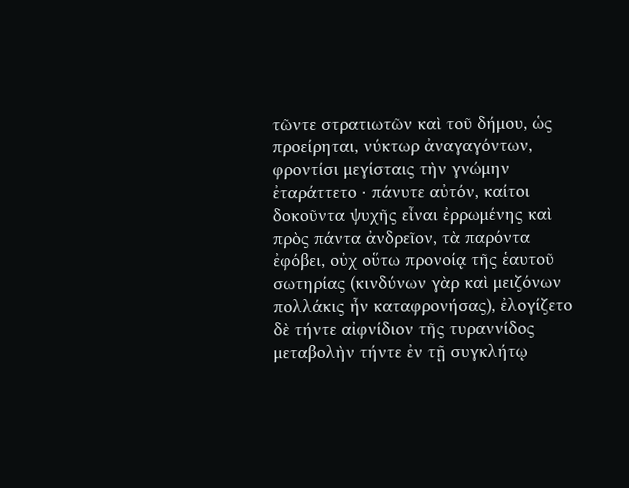τῶντε στρατιωτῶν καὶ τοῦ δήμου, ὡς προείρηται, νύκτωρ ἀναγαγόντων, φροντίσι μεγίσταις τὴν γνώμην ἐταράττετο · πάνυτε αὐτόν, καίτοι δοκοῦντα ψυχῆς εἶναι ἐρρωμένης καὶ πρὸς πάντα ἀνδρεῖον, τὰ παρόντα ἐφόβει, οὐχ οὕτω προνοίᾳ τῆς ἑαυτοῦ σωτηρίας (κινδύνων γὰρ καὶ μειζόνων πολλάκις ἦν καταφρονήσας), ἐλογίζετο δὲ τήντε αἰφνίδιον τῆς τυραννίδος μεταβολὴν τήντε ἐν τῇ συγκλήτῳ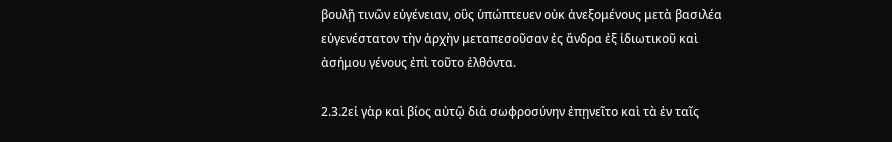βουλῇ τινῶν εὐγένειαν, οὓς ὑπώπτευεν οὐκ ἀνεξομένους μετὰ βασιλέα εὐγενέστατον τὴν ἀρχὴν μεταπεσοῦσαν ἐς ἄνδρα ἐξ ἰδιωτικοῦ καὶ ἀσήμου γένους ἐπὶ τοῦτο ἐλθόντα.

2.3.2εἰ γὰρ καὶ βίος αὐτῷ διὰ σωφροσύνην ἐπῃνεῖτο καὶ τὰ ἐν ταῖς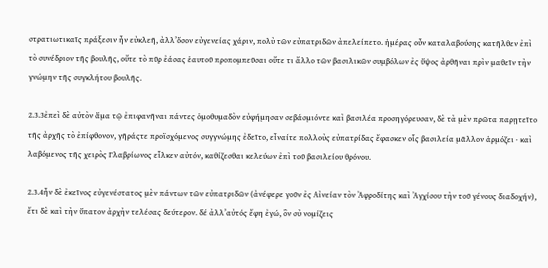στρατιωτικαῖς πράξεσιν ἦν εὐκλεῆ, ἀλλ’ὅσον εὐγενείας χάριν, πολὺ τῶν εὐπατριδῶν ἀπελείπετο. ἡμέρας οὖν καταλαβούσης κατῆλθεν ἐπὶ τὸ συνέδριον τῆς βουλῆς, οὔτε τὸ πῦρ ἐάσας ἑαυτοῦ προπομπεῦσαι οὔτε τι ἄλλο τῶν βασιλικῶν συμβόλων ἐς ὕψος ἀρθῆναι πρὶν μαθεῖν τὴν γνώμην τῆς συγκλήτου βουλῆς.

2.3.3ἐπεὶ δὲ αὐτὸν ἅμα τῷ ἐπιφανῆναι πάντες ὁμοθυμαδὸν εὐφήμησαν σεβάσμιόντε καὶ βασιλέα προσηγόρευσαν, δὲ τὰ μὲν πρῶτα παρῃτεῖτο τῆς ἀρχῆς τὸ ἐπίφθονον, γῆράςτε προϊσχόμενος συγγνώμης ἐδεῖτο, εἶναίτε πολλοὺς εὐπατρίδας ἔφασκεν οἷς βασιλεία μᾶλλον ἁρμόζει · καὶ λαβόμενος τῆς χειρὸς Γλαβρίωνος εἷλκεν αὐτόν, καθίζεσθαι κελεύων ἐπὶ τοῦ βασιλείου θρόνου.

2.3.4ἦν δὲ ἐκεῖνος εὐγενέστατος μὲν πάντων τῶν εὐπατριδῶν (ἀνέφερε γοῦν ἐς Αἰνείαν τὸν Ἀφροδίτης καὶ Ἀγχίσου τὴν τοῦ γένους διαδοχήν), ἔτι δὲ καὶ τὴν ὕπατον ἀρχὴν τελέσας δεύτερον. δέ ἀλλ’αὐτός ἔφη ἐγώ, ὃν σὺ νομίζεις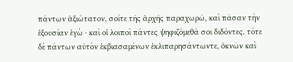πάντων ἀξιώτατον, σοίτε τῆς ἀρχῆς παραχωρῶ, καὶ πᾶσαν τὴν ἐξουσίαν ἐγὼ · καὶ οἱ λοιποὶ πάντες ψηφιζόμεθά σοι διδόντες. τότε δὲ πάντων αὐτὸν ἐκβιασαμένων ἐκλιπαρησάντωντε, ὀκνῶν καὶ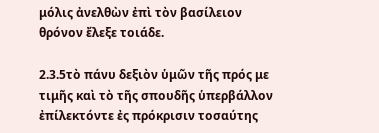μόλις ἀνελθὼν ἐπὶ τὸν βασίλειον θρόνον ἔλεξε τοιάδε.

2.3.5τὸ πάνυ δεξιὸν ὑμῶν τῆς πρός με τιμῆς καὶ τὸ τῆς σπουδῆς ὑπερβάλλον ἐπίλεκτόντε ἐς πρόκρισιν τοσαύτης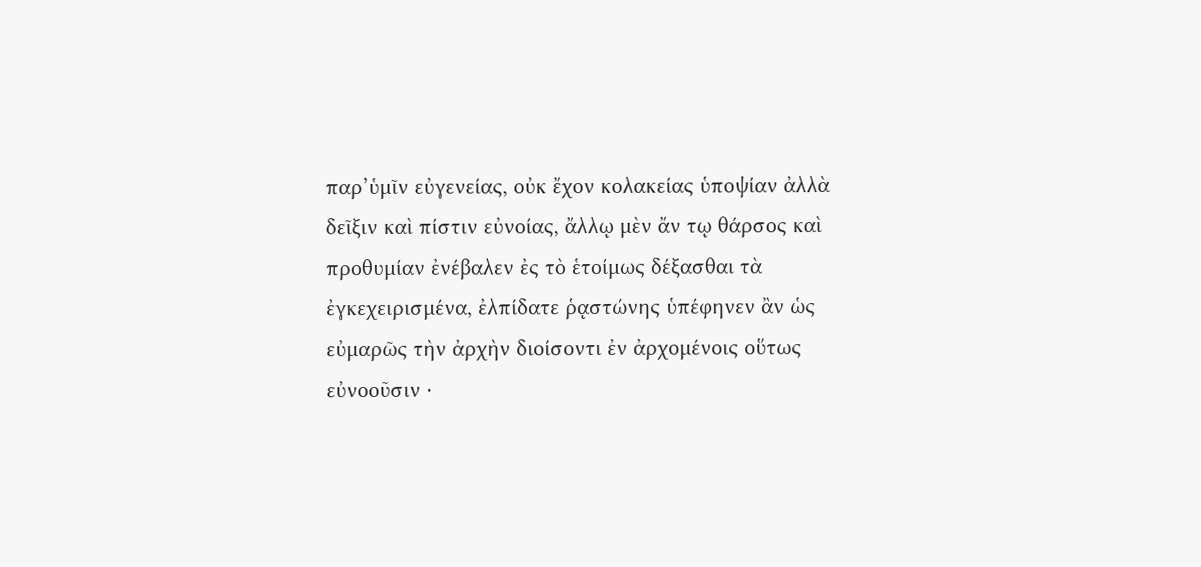παρ’ὑμῖν εὐγενείας, οὐκ ἔχον κολακείας ὑποψίαν ἀλλὰ δεῖξιν καὶ πίστιν εὐνοίας, ἄλλῳ μὲν ἄν τῳ θάρσος καὶ προθυμίαν ἐνέβαλεν ἐς τὸ ἑτοίμως δέξασθαι τὰ ἐγκεχειρισμένα, ἐλπίδατε ῥᾳστώνης ὑπέφηνεν ἂν ὡς εὐμαρῶς τὴν ἀρχὴν διοίσοντι ἐν ἀρχομένοις οὕτως εὐνοοῦσιν ·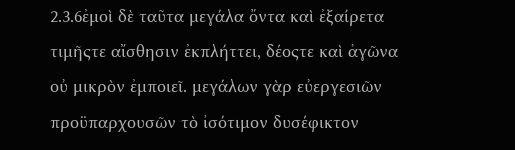2.3.6ἐμοὶ δὲ ταῦτα μεγάλα ὄντα καὶ ἐξαίρετα τιμῆςτε αἴσθησιν ἐκπλήττει, δέοςτε καὶ ἀγῶνα οὐ μικρὸν ἐμποιεῖ. μεγάλων γὰρ εὐεργεσιῶν προϋπαρχουσῶν τὸ ἰσότιμον δυσέφικτον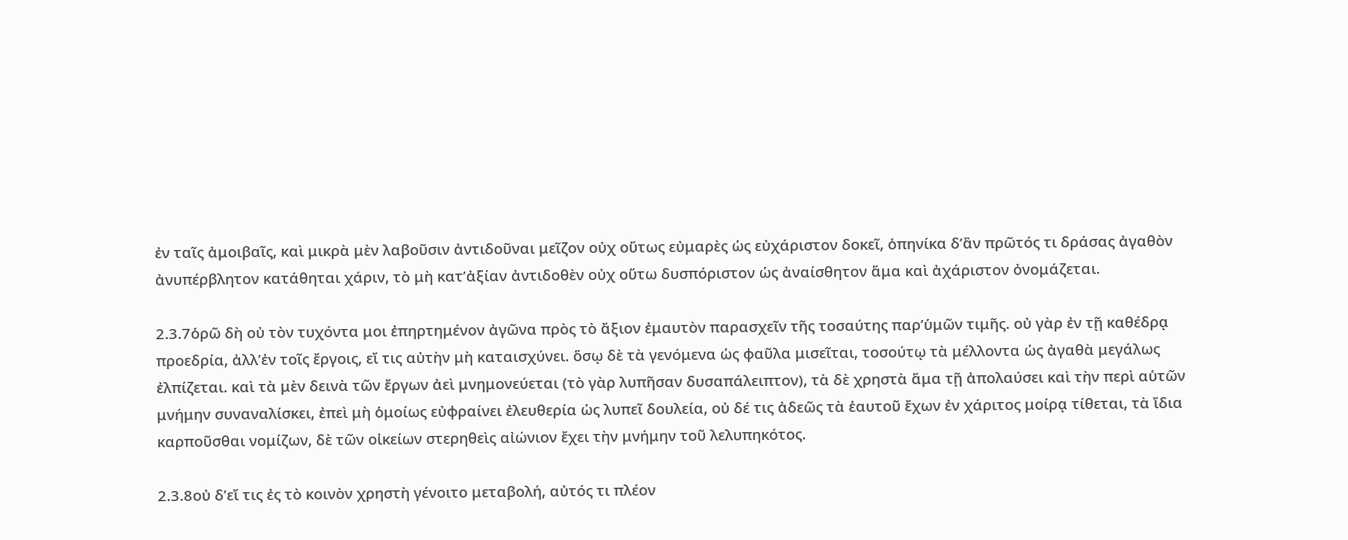ἐν ταῖς ἀμοιβαῖς, καὶ μικρὰ μὲν λαβοῦσιν ἀντιδοῦναι μεῖζον οὐχ οὕτως εὐμαρὲς ὡς εὐχάριστον δοκεῖ, ὁπηνίκα δ’ἂν πρῶτός τι δράσας ἀγαθὸν ἀνυπέρβλητον κατάθηται χάριν, τὸ μὴ κατ’ἀξίαν ἀντιδοθὲν οὐχ οὕτω δυσπόριστον ὡς ἀναίσθητον ἅμα καὶ ἀχάριστον ὀνομάζεται.

2.3.7ὁρῶ δὴ οὐ τὸν τυχόντα μοι ἐπηρτημένον ἀγῶνα πρὸς τὸ ἄξιον ἐμαυτὸν παρασχεῖν τῆς τοσαύτης παρ’ὑμῶν τιμῆς. οὐ γὰρ ἐν τῇ καθέδρᾳ προεδρία, ἀλλ’ἐν τοῖς ἔργοις, εἴ τις αὐτὴν μὴ καταισχύνει. ὅσῳ δὲ τὰ γενόμενα ὡς φαῦλα μισεῖται, τοσούτῳ τὰ μέλλοντα ὡς ἀγαθὰ μεγάλως ἐλπίζεται. καὶ τὰ μὲν δεινὰ τῶν ἔργων ἀεὶ μνημονεύεται (τὸ γὰρ λυπῆσαν δυσαπάλειπτον), τὰ δὲ χρηστὰ ἅμα τῇ ἀπολαύσει καὶ τὴν περὶ αὑτῶν μνήμην συναναλίσκει, ἐπεὶ μὴ ὁμοίως εὐφραίνει ἐλευθερία ὡς λυπεῖ δουλεία, οὐ δέ τις ἀδεῶς τὰ ἑαυτοῦ ἔχων ἐν χάριτος μοίρᾳ τίθεται, τὰ ἴδια καρποῦσθαι νομίζων, δὲ τῶν οἰκείων στερηθεὶς αἰώνιον ἔχει τὴν μνήμην τοῦ λελυπηκότος.

2.3.8οὐ δ’εἴ τις ἐς τὸ κοινὸν χρηστὴ γένοιτο μεταβολή, αὐτός τι πλέον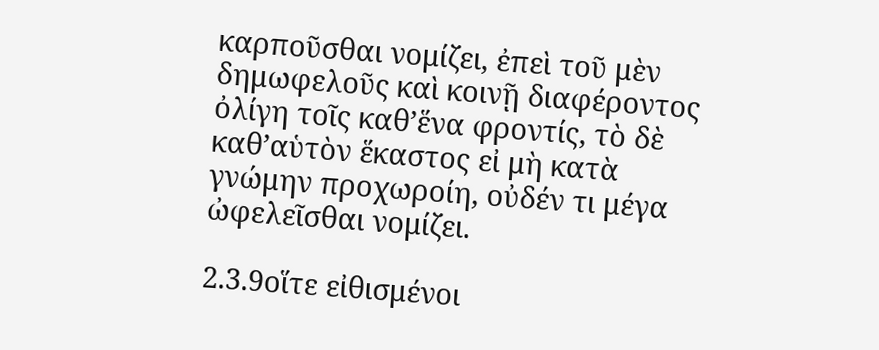καρποῦσθαι νομίζει, ἐπεὶ τοῦ μὲν δημωφελοῦς καὶ κοινῇ διαφέροντος ὀλίγη τοῖς καθ’ἕνα φροντίς, τὸ δὲ καθ’αὑτὸν ἕκαστος εἰ μὴ κατὰ γνώμην προχωροίη, οὐδέν τι μέγα ὠφελεῖσθαι νομίζει.

2.3.9οἵτε εἰθισμένοι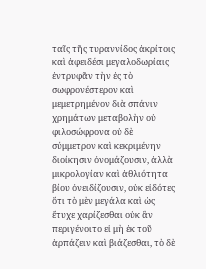ταῖς τῆς τυραννίδος ἀκρίτοις καὶ ἀφειδέσι μεγαλοδωρίαις ἐντρυφᾶν τὴν ἐς τὸ σωφρονέστερον καὶ μεμετρημένον διὰ σπάνιν χρημάτων μεταβολὴν οὐ φιλοσώφρονα οὐ δὲ σύμμετρον καὶ κεκριμένην διοίκησιν ὀνομάζουσιν, ἀλλὰ μικρολογίαν καὶ ἀθλιότητα βίου ὀνειδίζουσιν, οὐκ εἰδότες ὅτι τὸ μὲν μεγάλα καὶ ὡς ἔτυχε χαρίζεσθαι οὐκ ἂν περιγένοιτο εἰ μὴ ἐκ τοῦ ἁρπάζειν καὶ βιάζεσθαι, τὸ δὲ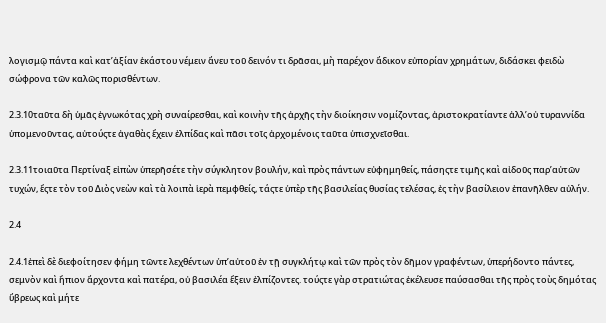λογισμῷ πάντα καὶ κατ’ἀξίαν ἑκάστου νέμειν ἄνευ τοῦ δεινόν τι δρᾶσαι, μὴ παρέχον ἄδικον εὐπορίαν χρημάτων, διδάσκει φειδὼ σώφρονα τῶν καλῶς πορισθέντων.

2.3.10ταῦτα δὴ ὑμᾶς ἐγνωκότας χρὴ συναίρεσθαι, καὶ κοινὴν τῆς ἀρχῆς τὴν διοίκησιν νομίζοντας, ἀριστοκρατίαντε ἀλλ’οὐ τυραννίδα ὑπομενοῦντας, αὐτούςτε ἀγαθὰς ἔχειν ἐλπίδας καὶ πᾶσι τοῖς ἀρχομένοις ταῦτα ὑπισχνεῖσθαι.

2.3.11τοιαῦτα Περτίναξ εἰπὼν ὑπερῆσέτε τὴν σύγκλητον βουλήν, καὶ πρὸς πάντων εὐφημηθείς, πάσηςτε τιμῆς καὶ αἰδοῦς παρ’αὐτῶν τυχών, ἔςτε τὸν τοῦ Διὸς νεὼν καὶ τὰ λοιπὰ ἱερὰ πεμφθείς, τάςτε ὑπὲρ τῆς βασιλείας θυσίας τελέσας, ἐς τὴν βασίλειον ἐπανῆλθεν αὐλήν.

2.4

2.4.1ἐπεὶ δὲ διεφοίτησεν φήμη τῶντε λεχθέντων ὑπ’αὐτοῦ ἐν τῇ συγκλήτῳ καὶ τῶν πρὸς τὸν δῆμον γραφέντων, ὑπερήδοντο πάντες, σεμνὸν καὶ ἤπιον ἄρχοντα καὶ πατέρα, οὐ βασιλέα ἕξειν ἐλπίζοντες. τούςτε γὰρ στρατιώτας ἐκέλευσε παύσασθαι τῆς πρὸς τοὺς δημότας ὕβρεως καὶ μήτε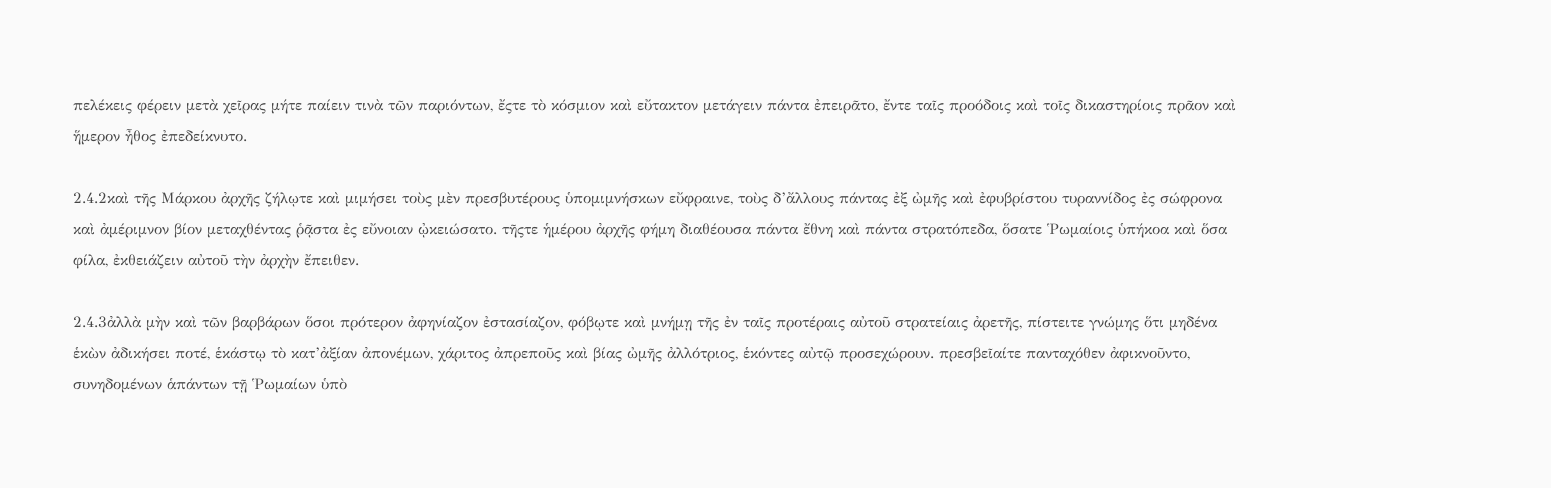πελέκεις φέρειν μετὰ χεῖρας μήτε παίειν τινὰ τῶν παριόντων, ἔςτε τὸ κόσμιον καὶ εὔτακτον μετάγειν πάντα ἐπειρᾶτο, ἔντε ταῖς προόδοις καὶ τοῖς δικαστηρίοις πρᾶον καὶ ἥμερον ἦθος ἐπεδείκνυτο.

2.4.2καὶ τῆς Μάρκου ἀρχῆς ζήλῳτε καὶ μιμήσει τοὺς μὲν πρεσβυτέρους ὑπομιμνήσκων εὔφραινε, τοὺς δ’ἄλλους πάντας ἐξ ὠμῆς καὶ ἐφυβρίστου τυραννίδος ἐς σώφρονα καὶ ἀμέριμνον βίον μεταχθέντας ῥᾷστα ἐς εὔνοιαν ᾠκειώσατο. τῆςτε ἡμέρου ἀρχῆς φήμη διαθέουσα πάντα ἔθνη καὶ πάντα στρατόπεδα, ὅσατε Ῥωμαίοις ὑπήκοα καὶ ὅσα φίλα, ἐκθειάζειν αὐτοῦ τὴν ἀρχὴν ἔπειθεν.

2.4.3ἀλλὰ μὴν καὶ τῶν βαρβάρων ὅσοι πρότερον ἀφηνίαζον ἐστασίαζον, φόβῳτε καὶ μνήμῃ τῆς ἐν ταῖς προτέραις αὐτοῦ στρατείαις ἀρετῆς, πίστειτε γνώμης ὅτι μηδένα ἑκὼν ἀδικήσει ποτέ, ἑκάστῳ τὸ κατ’ἀξίαν ἀπονέμων, χάριτος ἀπρεποῦς καὶ βίας ὠμῆς ἀλλότριος, ἑκόντες αὐτῷ προσεχώρουν. πρεσβεῖαίτε πανταχόθεν ἀφικνοῦντο, συνηδομένων ἁπάντων τῇ Ῥωμαίων ὑπὸ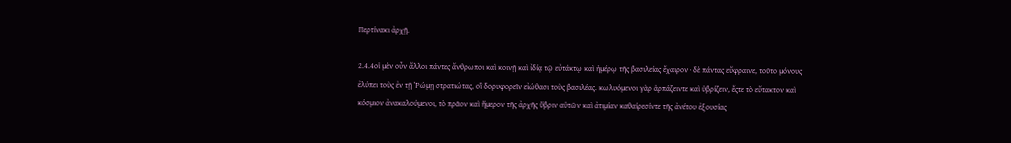Περτίνακι ἀρχῇ.

2.4.4οἱ μὲν οὖν ἄλλοι πάντες ἄνθρωποι καὶ κοινῇ καὶ ἰδίᾳ τῷ εὐτάκτῳ καὶ ἡμέρῳ τῆς βασιλείας ἔχαιρον · δὲ πάντας εὔφραινε, τοῦτο μόνους ἐλύπει τοὺς ἐν τῇ Ῥώμῃ στρατιώτας, οἳ δορυφορεῖν εἰώθασι τοὺς βασιλέας. κωλυόμενοι γὰρ ἁρπάζειντε καὶ ὑβρίζειν, ἔςτε τὸ εὔτακτον καὶ κόσμιον ἀνακαλούμενοι, τὸ πρᾶον καὶ ἥμερον τῆς ἀρχῆς ὕβριν αὑτῶν καὶ ἀτιμίαν καθαίρεσίντε τῆς ἀνέτου ἐξουσίας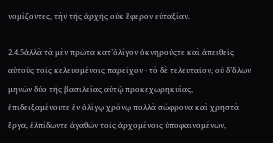νομίζοντες, τὴν τῆς ἀρχῆς οὐκ ἔφερον εὐταξίαν.

2.4.5ἀλλὰ τὰ μὲν πρῶτα κατ’ὀλίγον ὀκνηρούςτε καὶ ἀπειθεῖς αὑτοὺς τοῖς κελευομένοις παρεῖχον · τὸ δὲ τελευταῖον, οὐ δ’ὅλων μηνῶν δύο τῆς βασιλείας αὐτῷ προκεχωρηκυίας, ἐπιδειξαμένουτε ἐν ὀλίγῳ χρόνῳ πολλὰ σώφρονα καὶ χρηστὰ ἔργα, ἐλπίδωντε ἀγαθῶν τοῖς ἀρχομένοις ὑποφαινομένων,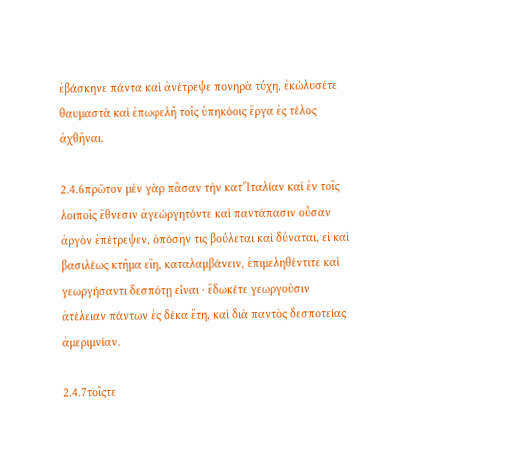ἐβάσκηνε πάντα καὶ ἀνέτρεψε πονηρὰ τύχη, ἐκώλυσέτε θαυμαστὰ καὶ ἐπωφελῆ τοῖς ὑπηκόοις ἔργα ἐς τέλος ἀχθῆναι.

2.4.6πρῶτον μὲν γὰρ πᾶσαν τὴν κατ’Ἰταλίαν καὶ ἐν τοῖς λοιποῖς ἔθνεσιν ἀγεώργητόντε καὶ παντάπασιν οὖσαν ἀργὸν ἐπέτρεψεν, ὁπόσην τις βούλεται καὶ δύναται, εἰ καὶ βασιλέως κτῆμα εἴη, καταλαμβάνειν, ἐπιμεληθέντιτε καὶ γεωργήσαντι δεσπότῃ εἶναι · ἔδωκέτε γεωργοῦσιν ἀτέλειαν πάντων ἐς δέκα ἔτη, καὶ διὰ παντὸς δεσποτείας ἀμεριμνίαν.

2.4.7τοῖςτε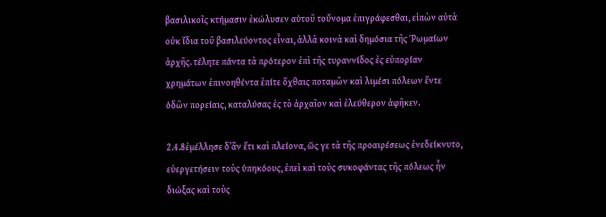βασιλικοῖς κτήμασιν ἐκώλυσεν αὑτοῦ τοὔνομα ἐπιγράφεσθαι, εἰπὼν αὐτὰ οὐκ ἴδια τοῦ βασιλεύοντος εἶναι, ἀλλὰ κοινὰ καὶ δημόσια τῆς Ῥωμαίων ἀρχῆς. τέλητε πάντα τὰ πρότερον ἐπὶ τῆς τυραννίδος ἐς εὐπορίαν χρημάτων ἐπινοηθέντα ἐπίτε ὄχθαις ποταμῶν καὶ λιμέσι πόλεων ἔντε ὁδῶν πορείαις, καταλύσας ἐς τὸ ἀρχαῖον καὶ ἐλεύθερον ἀφῆκεν.

2.4.8ἐμέλλησε δ’ἂν ἔτι καὶ πλείονα, ὥς γε τὰ τῆς προαιρέσεως ἐνεδείκνυτο, εὐεργετήσειν τοὺς ὑπηκόους, ἐπεὶ καὶ τοὺς συκοφάντας τῆς πόλεως ἦν διώξας καὶ τοὺς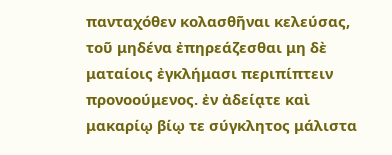πανταχόθεν κολασθῆναι κελεύσας, τοῦ μηδένα ἐπηρεάζεσθαι μη δὲ ματαίοις ἐγκλήμασι περιπίπτειν προνοούμενος. ἐν ἀδείᾳτε καὶ μακαρίῳ βίῳ τε σύγκλητος μάλιστα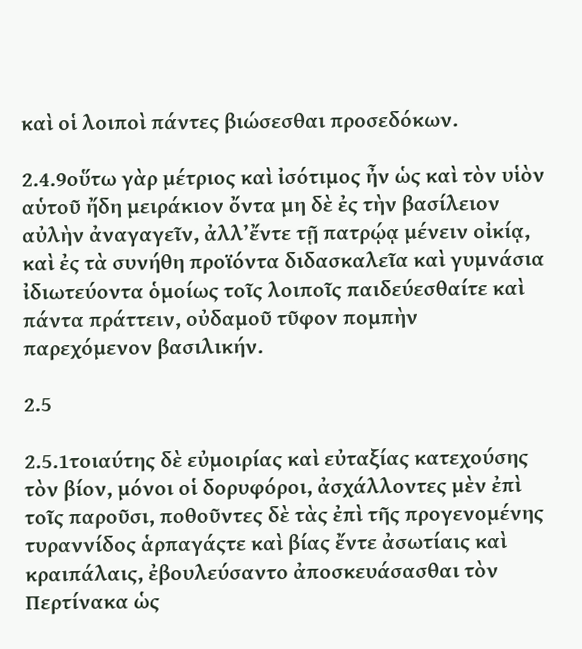καὶ οἱ λοιποὶ πάντες βιώσεσθαι προσεδόκων.

2.4.9οὕτω γὰρ μέτριος καὶ ἰσότιμος ἦν ὡς καὶ τὸν υἱὸν αὑτοῦ ἤδη μειράκιον ὄντα μη δὲ ἐς τὴν βασίλειον αὐλὴν ἀναγαγεῖν, ἀλλ’ἔντε τῇ πατρῴᾳ μένειν οἰκίᾳ, καὶ ἐς τὰ συνήθη προϊόντα διδασκαλεῖα καὶ γυμνάσια ἰδιωτεύοντα ὁμοίως τοῖς λοιποῖς παιδεύεσθαίτε καὶ πάντα πράττειν, οὐδαμοῦ τῦφον πομπὴν παρεχόμενον βασιλικήν.

2.5

2.5.1τοιαύτης δὲ εὐμοιρίας καὶ εὐταξίας κατεχούσης τὸν βίον, μόνοι οἱ δορυφόροι, ἀσχάλλοντες μὲν ἐπὶ τοῖς παροῦσι, ποθοῦντες δὲ τὰς ἐπὶ τῆς προγενομένης τυραννίδος ἁρπαγάςτε καὶ βίας ἔντε ἀσωτίαις καὶ κραιπάλαις, ἐβουλεύσαντο ἀποσκευάσασθαι τὸν Περτίνακα ὡς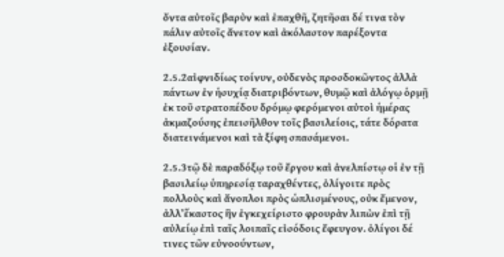ὄντα αὐτοῖς βαρὺν καὶ ἐπαχθῆ, ζητῆσαι δέ τινα τὸν πάλιν αὐτοῖς ἄνετον καὶ ἀκόλαστον παρέξοντα ἐξουσίαν.

2.5.2αἰφνιδίως τοίνυν, οὐδενὸς προσδοκῶντος ἀλλὰ πάντων ἐν ἡσυχίᾳ διατριβόντων, θυμῷ καὶ ἀλόγῳ ὁρμῇ ἐκ τοῦ στρατοπέδου δρόμῳ φερόμενοι αὐτοὶ ἡμέρας ἀκμαζούσης ἐπεισῆλθον τοῖς βασιλείοις, τάτε δόρατα διατεινάμενοι καὶ τὰ ξίφη σπασάμενοι.

2.5.3τῷ δὲ παραδόξῳ τοῦ ἔργου καὶ ἀνελπίστῳ οἱ ἐν τῇ βασιλείῳ ὑπηρεσίᾳ ταραχθέντες, ὀλίγοιτε πρὸς πολλοὺς καὶ ἄνοπλοι πρὸς ὡπλισμένους, οὐκ ἔμενον, ἀλλ’ἕκαστος ἣν ἐγκεχείριστο φρουρὰν λιπὼν ἐπὶ τῇ αὐλείῳ ἐπὶ ταῖς λοιπαῖς εἰσόδοις ἔφευγον. ὀλίγοι δέ τινες τῶν εὐνοούντων,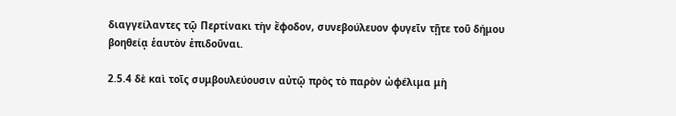διαγγείλαντες τῷ Περτίνακι τὴν ἔφοδον, συνεβούλευον φυγεῖν τῇτε τοῦ δήμου βοηθείᾳ ἑαυτὸν ἐπιδοῦναι.

2.5.4 δὲ καὶ τοῖς συμβουλεύουσιν αὐτῷ πρὸς τὸ παρὸν ὠφέλιμα μὴ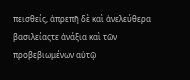πεισθείς, ἀπρεπῆ δὲ καὶ ἀνελεύθερα βασιλείαςτε ἀνάξια καὶ τῶν προβεβιωμένων αὑτῷ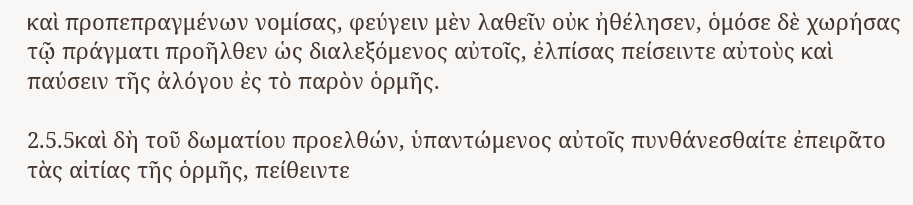καὶ προπεπραγμένων νομίσας, φεύγειν μὲν λαθεῖν οὐκ ἠθέλησεν, ὁμόσε δὲ χωρήσας τῷ πράγματι προῆλθεν ὡς διαλεξόμενος αὐτοῖς, ἐλπίσας πείσειντε αὐτοὺς καὶ παύσειν τῆς ἀλόγου ἐς τὸ παρὸν ὁρμῆς.

2.5.5καὶ δὴ τοῦ δωματίου προελθών, ὑπαντώμενος αὐτοῖς πυνθάνεσθαίτε ἐπειρᾶτο τὰς αἰτίας τῆς ὁρμῆς, πείθειντε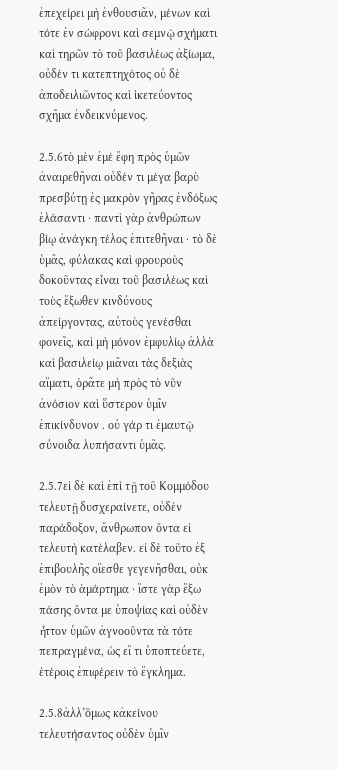ἐπεχείρει μὴ ἐνθουσιᾶν, μένων καὶ τότε ἐν σώφρονι καὶ σεμνῷ σχήματι καὶ τηρῶν τὸ τοῦ βασιλέως ἀξίωμα, οὐδέν τι κατεπτηχότος οὐ δὲ ἀποδειλιῶντος καὶ ἱκετεύοντος σχῆμα ἐνδεικνύμενος.

2.5.6τὸ μὲν ἐμέ ἔφη πρὸς ὑμῶν ἀναιρεθῆναι οὐδέν τι μέγα βαρὺ πρεσβύτῃ ἐς μακρὸν γῆρας ἐνδόξως ἐλάσαντι · παντὶ γὰρ ἀνθρώπων βίῳ ἀνάγκη τέλος ἐπιτεθῆναι · τὸ δὲ ὑμᾶς, φύλακας καὶ φρουροὺς δοκοῦντας εἶναι τοῦ βασιλέως καὶ τοὺς ἔξωθεν κινδύνους ἀπείργοντας, αὐτοὺς γενέσθαι φονεῖς, καὶ μὴ μόνον ἐμφυλίῳ ἀλλὰ καὶ βασιλείῳ μιᾶναι τὰς δεξιὰς αἵματι, ὁρᾶτε μὴ πρὸς τὸ νῦν ἀνόσιον καὶ ὕστερον ὑμῖν ἐπικίνδυνον . οὐ γάρ τι ἐμαυτῷ σύνοιδα λυπήσαντι ὑμᾶς.

2.5.7εἰ δὲ καὶ ἐπὶ τῇ τοῦ Κομμόδου τελευτῇ δυσχεραίνετε, οὐδὲν παράδοξον, ἄνθρωπον ὄντα εἰ τελευτὴ κατέλαβεν. εἰ δὲ τοῦτο ἐξ ἐπιβουλῆς οἴεσθε γεγενῆσθαι, οὐκ ἐμὸν τὸ ἁμάρτημα · ἴστε γὰρ ἔξω πάσης ὄντα με ὑποψίας καὶ οὐδὲν ἧττον ὑμῶν ἀγνοοῦντα τὰ τότε πεπραγμένα, ὡς εἴ τι ὑποπτεύετε, ἑτέροις ἐπιφέρειν τὸ ἔγκλημα.

2.5.8ἀλλ’ὅμως κἀκείνου τελευτήσαντος οὐδὲν ὑμῖν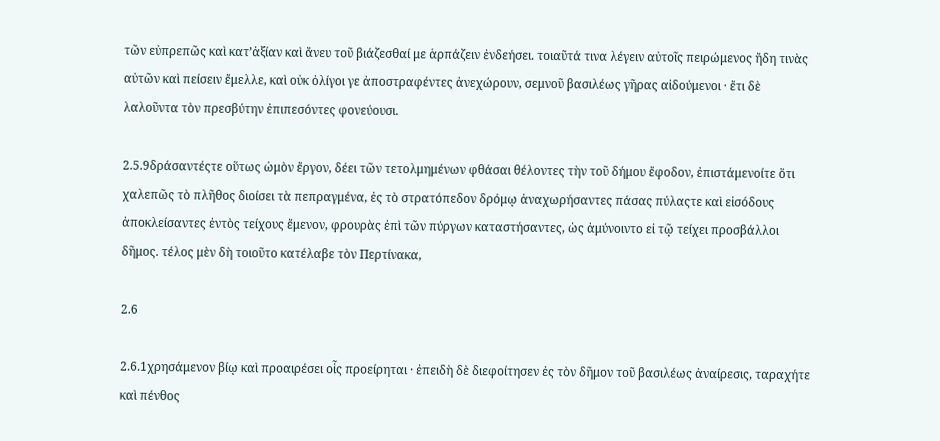τῶν εὐπρεπῶς καὶ κατ’ἀξίαν καὶ ἄνευ τοῦ βιάζεσθαί με ἁρπάζειν ἐνδεήσει. τοιαῦτά τινα λέγειν αὐτοῖς πειρώμενος ἤδη τινὰς αὐτῶν καὶ πείσειν ἔμελλε, καὶ οὐκ ὀλίγοι γε ἀποστραφέντες ἀνεχώρουν, σεμνοῦ βασιλέως γῆρας αἰδούμενοι · ἔτι δὲ λαλοῦντα τὸν πρεσβύτην ἐπιπεσόντες φονεύουσι.

2.5.9δράσαντέςτε οὕτως ὠμὸν ἔργον, δέει τῶν τετολμημένων φθάσαι θέλοντες τὴν τοῦ δήμου ἔφοδον, ἐπιστάμενοίτε ὅτι χαλεπῶς τὸ πλῆθος διοίσει τὰ πεπραγμένα, ἐς τὸ στρατόπεδον δρόμῳ ἀναχωρήσαντες πάσας πύλαςτε καὶ εἰσόδους ἀποκλείσαντες ἐντὸς τείχους ἔμενον, φρουρὰς ἐπὶ τῶν πύργων καταστήσαντες, ὡς ἀμύνοιντο εἰ τῷ τείχει προσβάλλοι δῆμος. τέλος μὲν δὴ τοιοῦτο κατέλαβε τὸν Περτίνακα,

2.6

2.6.1χρησάμενον βίῳ καὶ προαιρέσει οἷς προείρηται · ἐπειδὴ δὲ διεφοίτησεν ἐς τὸν δῆμον τοῦ βασιλέως ἀναίρεσις, ταραχήτε καὶ πένθος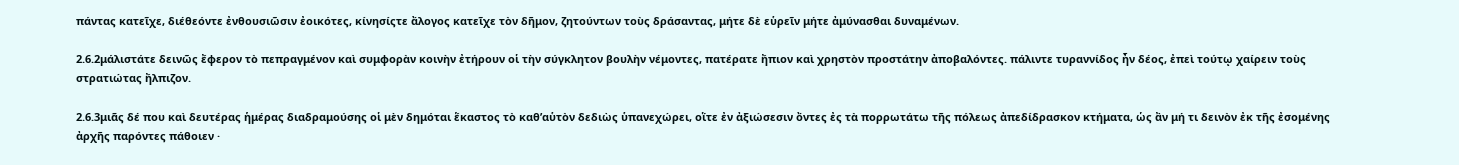πάντας κατεῖχε, διέθεόντε ἐνθουσιῶσιν ἐοικότες, κίνησίςτε ἄλογος κατεῖχε τὸν δῆμον, ζητούντων τοὺς δράσαντας, μήτε δὲ εὑρεῖν μήτε ἀμύνασθαι δυναμένων.

2.6.2μάλιστάτε δεινῶς ἔφερον τὸ πεπραγμένον καὶ συμφορὰν κοινὴν ἐτήρουν οἱ τὴν σύγκλητον βουλὴν νέμοντες, πατέρατε ἤπιον καὶ χρηστὸν προστάτην ἀποβαλόντες. πάλιντε τυραννίδος ἦν δέος, ἐπεὶ τούτῳ χαίρειν τοὺς στρατιώτας ἤλπιζον.

2.6.3μιᾶς δέ που καὶ δευτέρας ἡμέρας διαδραμούσης οἱ μὲν δημόται ἕκαστος τὸ καθ’αὑτὸν δεδιὼς ὑπανεχώρει, οἵτε ἐν ἀξιώσεσιν ὄντες ἐς τὰ πορρωτάτω τῆς πόλεως ἀπεδίδρασκον κτήματα, ὡς ἂν μή τι δεινὸν ἐκ τῆς ἐσομένης ἀρχῆς παρόντες πάθοιεν ·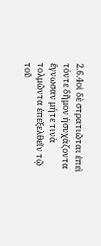2.6.4οἱ δὲ στρατιῶται ἐπεὶ τόντε δῆμον ἡσυχάζοντα ἔγνωσαν μήτε τινὰ τολμῶντα ἐπεξελθεῖν τῷ τοῦ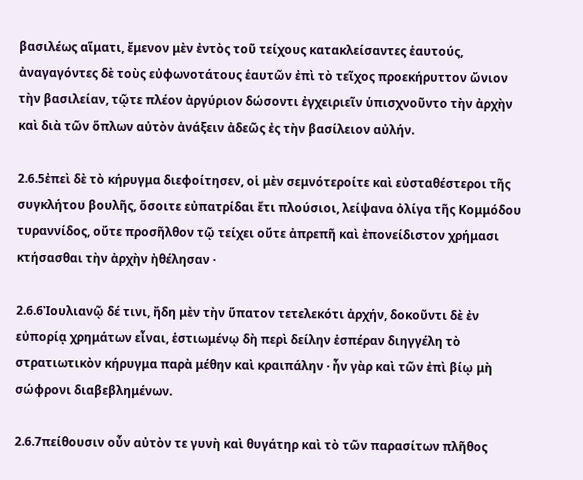βασιλέως αἵματι, ἔμενον μὲν ἐντὸς τοῦ τείχους κατακλείσαντες ἑαυτούς, ἀναγαγόντες δὲ τοὺς εὐφωνοτάτους ἑαυτῶν ἐπὶ τὸ τεῖχος προεκήρυττον ὤνιον τὴν βασιλείαν, τῷτε πλέον ἀργύριον δώσοντι ἐγχειριεῖν ὑπισχνοῦντο τὴν ἀρχὴν καὶ διὰ τῶν ὅπλων αὐτὸν ἀνάξειν ἀδεῶς ἐς τὴν βασίλειον αὐλήν.

2.6.5ἐπεὶ δὲ τὸ κήρυγμα διεφοίτησεν, οἱ μὲν σεμνότεροίτε καὶ εὐσταθέστεροι τῆς συγκλήτου βουλῆς, ὅσοιτε εὐπατρίδαι ἔτι πλούσιοι, λείψανα ὀλίγα τῆς Κομμόδου τυραννίδος, οὔτε προσῆλθον τῷ τείχει οὔτε ἀπρεπῆ καὶ ἐπονείδιστον χρήμασι κτήσασθαι τὴν ἀρχὴν ἠθέλησαν ·

2.6.6Ἰουλιανῷ δέ τινι, ἤδη μὲν τὴν ὕπατον τετελεκότι ἀρχήν, δοκοῦντι δὲ ἐν εὐπορίᾳ χρημάτων εἶναι, ἑστιωμένῳ δὴ περὶ δείλην ἑσπέραν διηγγέλη τὸ στρατιωτικὸν κήρυγμα παρὰ μέθην καὶ κραιπάλην · ἦν γὰρ καὶ τῶν ἐπὶ βίῳ μὴ σώφρονι διαβεβλημένων.

2.6.7πείθουσιν οὖν αὐτὸν τε γυνὴ καὶ θυγάτηρ καὶ τὸ τῶν παρασίτων πλῆθος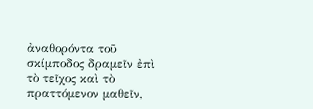ἀναθορόντα τοῦ σκίμποδος δραμεῖν ἐπὶ τὸ τεῖχος καὶ τὸ πραττόμενον μαθεῖν,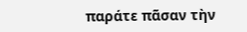παράτε πᾶσαν τὴν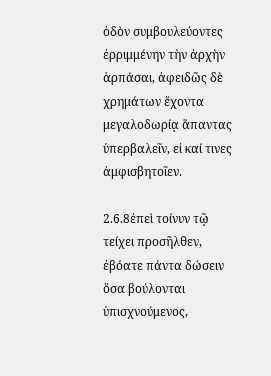ὁδὸν συμβουλεύοντες ἐρριμμένην τὴν ἀρχὴν ἁρπάσαι, ἀφειδῶς δὲ χρημάτων ἔχοντα μεγαλοδωρίᾳ ἅπαντας ὑπερβαλεῖν, εἰ καί τινες ἀμφισβητοῖεν.

2.6.8ἐπεὶ τοίνυν τῷ τείχει προσῆλθεν, ἐβόατε πάντα δώσειν ὅσα βούλονται ὑπισχνούμενος,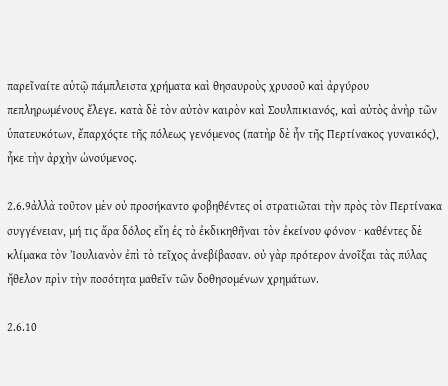παρεῖναίτε αὑτῷ πάμπλειστα χρήματα καὶ θησαυροὺς χρυσοῦ καὶ ἀργύρου πεπληρωμένους ἔλεγε. κατὰ δὲ τὸν αὐτὸν καιρὸν καὶ Σουλπικιανός, καὶ αὐτὸς ἀνὴρ τῶν ὑπατευκότων, ἔπαρχόςτε τῆς πόλεως γενόμενος (πατὴρ δὲ ἦν τῆς Περτίνακος γυναικός), ἧκε τὴν ἀρχὴν ὠνούμενος.

2.6.9ἀλλὰ τοῦτον μὲν οὐ προσήκαντο φοβηθέντες οἱ στρατιῶται τὴν πρὸς τὸν Περτίνακα συγγένειαν, μή τις ἄρα δόλος εἴη ἐς τὸ ἐκδικηθῆναι τὸν ἐκείνου φόνον · καθέντες δὲ κλίμακα τὸν Ἰουλιανὸν ἐπὶ τὸ τεῖχος ἀνεβίβασαν. οὐ γὰρ πρότερον ἀνοῖξαι τὰς πύλας ἤθελον πρὶν τὴν ποσότητα μαθεῖν τῶν δοθησομένων χρημάτων.

2.6.10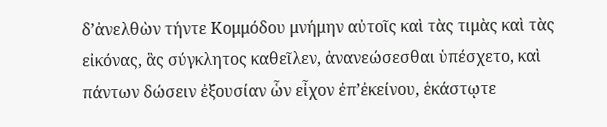δ’ἀνελθὼν τήντε Κομμόδου μνήμην αὐτοῖς καὶ τὰς τιμὰς καὶ τὰς εἰκόνας, ἃς σύγκλητος καθεῖλεν, ἀνανεώσεσθαι ὑπέσχετο, καὶ πάντων δώσειν ἐξουσίαν ὧν εἶχον ἐπ’ἐκείνου, ἑκάστῳτε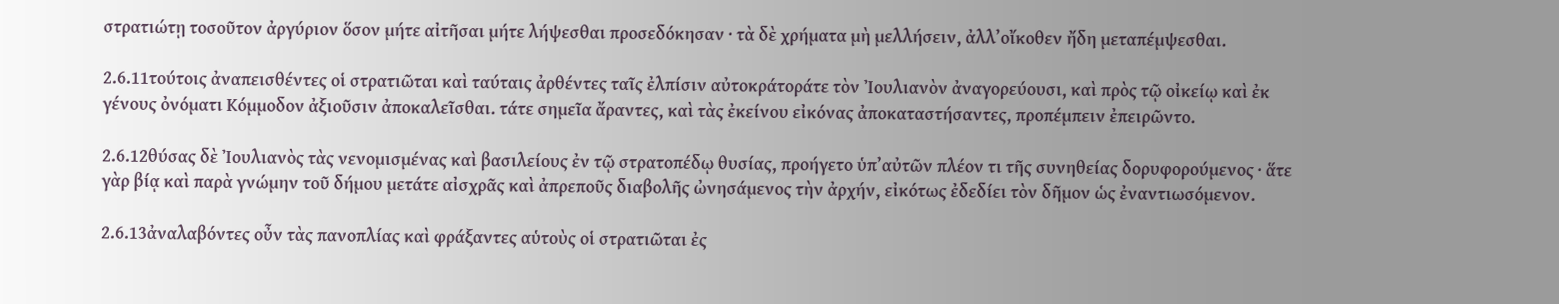στρατιώτῃ τοσοῦτον ἀργύριον ὅσον μήτε αἰτῆσαι μήτε λήψεσθαι προσεδόκησαν · τὰ δὲ χρήματα μὴ μελλήσειν, ἀλλ’οἴκοθεν ἤδη μεταπέμψεσθαι.

2.6.11τούτοις ἀναπεισθέντες οἱ στρατιῶται καὶ ταύταις ἀρθέντες ταῖς ἐλπίσιν αὐτοκράτοράτε τὸν Ἰουλιανὸν ἀναγορεύουσι, καὶ πρὸς τῷ οἰκείῳ καὶ ἐκ γένους ὀνόματι Κόμμοδον ἀξιοῦσιν ἀποκαλεῖσθαι. τάτε σημεῖα ἄραντες, καὶ τὰς ἐκείνου εἰκόνας ἀποκαταστήσαντες, προπέμπειν ἐπειρῶντο.

2.6.12θύσας δὲ Ἰουλιανὸς τὰς νενομισμένας καὶ βασιλείους ἐν τῷ στρατοπέδῳ θυσίας, προήγετο ὑπ’αὐτῶν πλέον τι τῆς συνηθείας δορυφορούμενος · ἅτε γὰρ βίᾳ καὶ παρὰ γνώμην τοῦ δήμου μετάτε αἰσχρᾶς καὶ ἀπρεποῦς διαβολῆς ὠνησάμενος τὴν ἀρχήν, εἰκότως ἐδεδίει τὸν δῆμον ὡς ἐναντιωσόμενον.

2.6.13ἀναλαβόντες οὖν τὰς πανοπλίας καὶ φράξαντες αὑτοὺς οἱ στρατιῶται ἐς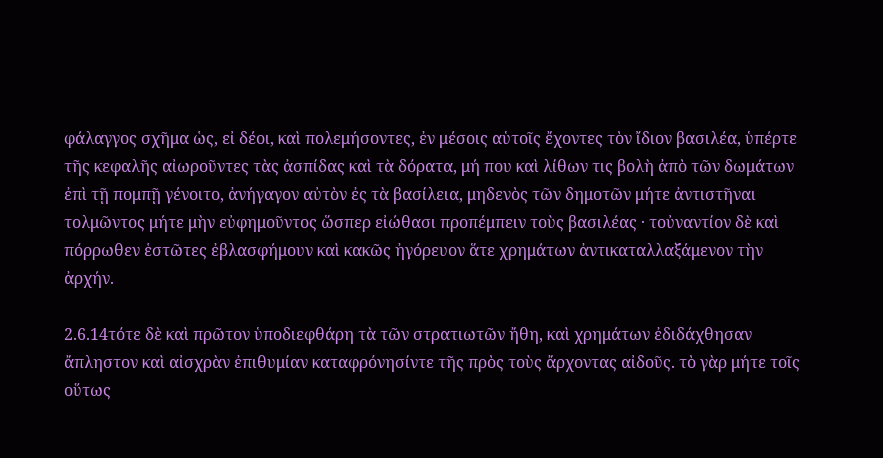φάλαγγος σχῆμα ὡς, εἰ δέοι, καὶ πολεμήσοντες, ἐν μέσοις αὑτοῖς ἔχοντες τὸν ἴδιον βασιλέα, ὑπέρτε τῆς κεφαλῆς αἰωροῦντες τὰς ἀσπίδας καὶ τὰ δόρατα, μή που καὶ λίθων τις βολὴ ἀπὸ τῶν δωμάτων ἐπὶ τῇ πομπῇ γένοιτο, ἀνήγαγον αὐτὸν ἐς τὰ βασίλεια, μηδενὸς τῶν δημοτῶν μήτε ἀντιστῆναι τολμῶντος μήτε μὴν εὐφημοῦντος ὥσπερ εἰώθασι προπέμπειν τοὺς βασιλέας · τοὐναντίον δὲ καὶ πόρρωθεν ἑστῶτες ἐβλασφήμουν καὶ κακῶς ἠγόρευον ἅτε χρημάτων ἀντικαταλλαξάμενον τὴν ἀρχήν.

2.6.14τότε δὲ καὶ πρῶτον ὑποδιεφθάρη τὰ τῶν στρατιωτῶν ἤθη, καὶ χρημάτων ἐδιδάχθησαν ἄπληστον καὶ αἰσχρὰν ἐπιθυμίαν καταφρόνησίντε τῆς πρὸς τοὺς ἄρχοντας αἰδοῦς. τὸ γὰρ μήτε τοῖς οὕτως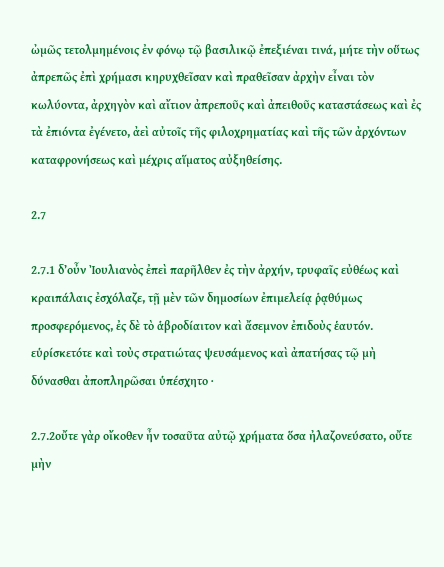ὠμῶς τετολμημένοις ἐν φόνῳ τῷ βασιλικῷ ἐπεξιέναι τινά, μήτε τὴν οὕτως ἀπρεπῶς ἐπὶ χρήμασι κηρυχθεῖσαν καὶ πραθεῖσαν ἀρχὴν εἶναι τὸν κωλύοντα, ἀρχηγὸν καὶ αἴτιον ἀπρεποῦς καὶ ἀπειθοῦς καταστάσεως καὶ ἐς τὰ ἐπιόντα ἐγένετο, ἀεὶ αὐτοῖς τῆς φιλοχρηματίας καὶ τῆς τῶν ἀρχόντων καταφρονήσεως καὶ μέχρις αἵματος αὐξηθείσης.

2.7

2.7.1 δ’οὖν Ἰουλιανὸς ἐπεὶ παρῆλθεν ἐς τὴν ἀρχήν, τρυφαῖς εὐθέως καὶ κραιπάλαις ἐσχόλαζε, τῇ μὲν τῶν δημοσίων ἐπιμελείᾳ ῥᾳθύμως προσφερόμενος, ἐς δὲ τὸ ἁβροδίαιτον καὶ ἄσεμνον ἐπιδοὺς ἑαυτόν. εὑρίσκετότε καὶ τοὺς στρατιώτας ψευσάμενος καὶ ἀπατήσας τῷ μὴ δύνασθαι ἀποπληρῶσαι ὑπέσχητο ·

2.7.2οὔτε γὰρ οἴκοθεν ἦν τοσαῦτα αὐτῷ χρήματα ὅσα ἠλαζονεύσατο, οὔτε μὴν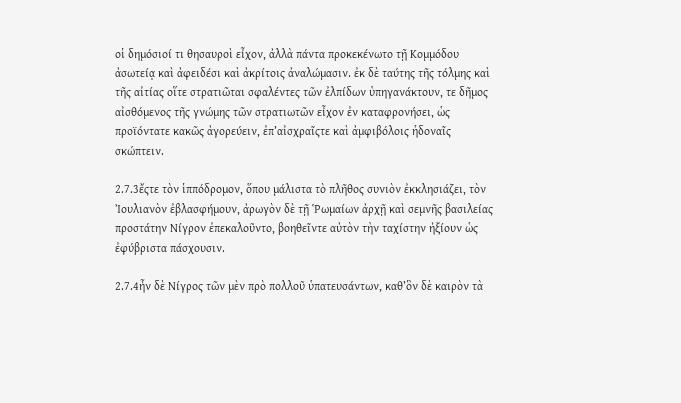οἱ δημόσιοί τι θησαυροὶ εἶχον, ἀλλὰ πάντα προκεκένωτο τῇ Κομμόδου ἀσωτείᾳ καὶ ἀφειδέσι καὶ ἀκρίτοις ἀναλώμασιν. ἐκ δὲ ταύτης τῆς τόλμης καὶ τῆς αἰτίας οἵτε στρατιῶται σφαλέντες τῶν ἐλπίδων ὑπηγανάκτουν, τε δῆμος αἰσθόμενος τῆς γνώμης τῶν στρατιωτῶν εἶχον ἐν καταφρονήσει, ὡς προϊόντατε κακῶς ἀγορεύειν, ἐπ’αἰσχραῖςτε καὶ ἀμφιβόλοις ἡδοναῖς σκώπτειν.

2.7.3ἔςτε τὸν ἱππόδρομον, ὅπου μάλιστα τὸ πλῆθος συνιὸν ἐκκλησιάζει, τὸν Ἰουλιανὸν ἐβλασφήμουν, ἀρωγὸν δὲ τῇ Ῥωμαίων ἀρχῇ καὶ σεμνῆς βασιλείας προστάτην Νίγρον ἐπεκαλοῦντο, βοηθεῖντε αὐτὸν τὴν ταχίστην ἠξίουν ὡς ἐφύβριστα πάσχουσιν.

2.7.4ἦν δὲ Νίγρος τῶν μὲν πρὸ πολλοῦ ὑπατευσάντων, καθ’ὃν δὲ καιρὸν τὰ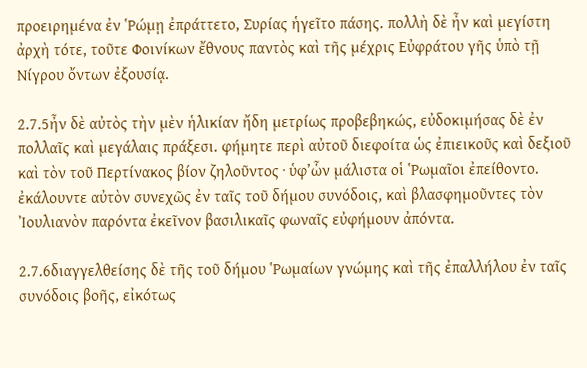προειρημένα ἐν Ῥώμῃ ἐπράττετο, Συρίας ἡγεῖτο πάσης. πολλὴ δὲ ἦν καὶ μεγίστη ἀρχὴ τότε, τοῦτε Φοινίκων ἔθνους παντὸς καὶ τῆς μέχρις Εὐφράτου γῆς ὑπὸ τῇ Νίγρου ὄντων ἐξουσίᾳ.

2.7.5ἦν δὲ αὐτὸς τὴν μὲν ἡλικίαν ἤδη μετρίως προβεβηκώς, εὐδοκιμήσας δὲ ἐν πολλαῖς καὶ μεγάλαις πράξεσι. φήμητε περὶ αὐτοῦ διεφοίτα ὡς ἐπιεικοῦς καὶ δεξιοῦ καὶ τὸν τοῦ Περτίνακος βίον ζηλοῦντος · ὑφ’ὧν μάλιστα οἱ Ῥωμαῖοι ἐπείθοντο. ἐκάλουντε αὐτὸν συνεχῶς ἐν ταῖς τοῦ δήμου συνόδοις, καὶ βλασφημοῦντες τὸν Ἰουλιανὸν παρόντα ἐκεῖνον βασιλικαῖς φωναῖς εὐφήμουν ἀπόντα.

2.7.6διαγγελθείσης δὲ τῆς τοῦ δήμου Ῥωμαίων γνώμης καὶ τῆς ἐπαλλήλου ἐν ταῖς συνόδοις βοῆς, εἰκότως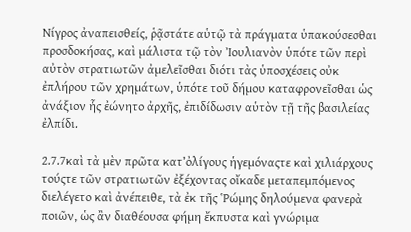Νίγρος ἀναπεισθείς, ῥᾷστάτε αὑτῷ τὰ πράγματα ὑπακούσεσθαι προσδοκήσας, καὶ μάλιστα τῷ τὸν Ἰουλιανὸν ὑπότε τῶν περὶ αὐτὸν στρατιωτῶν ἀμελεῖσθαι διότι τὰς ὑποσχέσεις οὐκ ἐπλήρου τῶν χρημάτων, ὑπότε τοῦ δήμου καταφρονεῖσθαι ὡς ἀνάξιον ἧς ἐώνητο ἀρχῆς, ἐπιδίδωσιν αὑτὸν τῇ τῆς βασιλείας ἐλπίδι.

2.7.7καὶ τὰ μὲν πρῶτα κατ’ὀλίγους ἡγεμόναςτε καὶ χιλιάρχους τούςτε τῶν στρατιωτῶν ἐξέχοντας οἴκαδε μεταπεμπόμενος διελέγετο καὶ ἀνέπειθε, τὰ ἐκ τῆς Ῥώμης δηλούμενα φανερὰ ποιῶν, ὡς ἂν διαθέουσα φήμη ἔκπυστα καὶ γνώριμα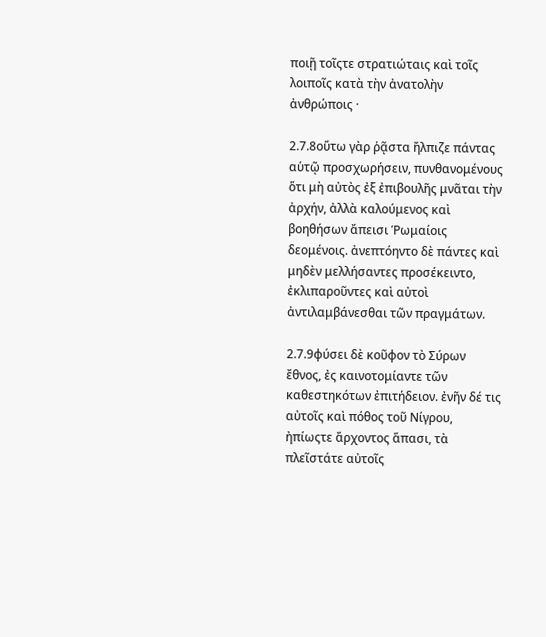ποιῇ τοῖςτε στρατιώταις καὶ τοῖς λοιποῖς κατὰ τὴν ἀνατολὴν ἀνθρώποις ·

2.7.8οὕτω γὰρ ῥᾷστα ἤλπιζε πάντας αὑτῷ προσχωρήσειν, πυνθανομένους ὅτι μὴ αὐτὸς ἐξ ἐπιβουλῆς μνᾶται τὴν ἀρχήν, ἀλλὰ καλούμενος καὶ βοηθήσων ἄπεισι Ῥωμαίοις δεομένοις. ἀνεπτόηντο δὲ πάντες καὶ μηδὲν μελλήσαντες προσέκειντο, ἐκλιπαροῦντες καὶ αὐτοὶ ἀντιλαμβάνεσθαι τῶν πραγμάτων.

2.7.9φύσει δὲ κοῦφον τὸ Σύρων ἔθνος, ἐς καινοτομίαντε τῶν καθεστηκότων ἐπιτήδειον. ἐνῆν δέ τις αὐτοῖς καὶ πόθος τοῦ Νίγρου, ἠπίωςτε ἄρχοντος ἅπασι, τὰ πλεῖστάτε αὐτοῖς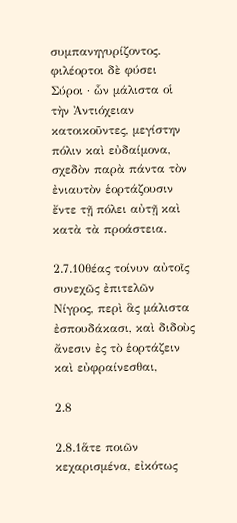συμπανηγυρίζοντος. φιλέορτοι δὲ φύσει Σύροι · ὧν μάλιστα οἱ τὴν Ἀντιόχειαν κατοικοῦντες, μεγίστην πόλιν καὶ εὐδαίμονα, σχεδὸν παρὰ πάντα τὸν ἐνιαυτὸν ἑορτάζουσιν ἔντε τῇ πόλει αὐτῇ καὶ κατὰ τὰ προάστεια.

2.7.10θέας τοίνυν αὐτοῖς συνεχῶς ἐπιτελῶν Νίγρος, περὶ ἃς μάλιστα ἐσπουδάκασι, καὶ διδοὺς ἄνεσιν ἐς τὸ ἑορτάζειν καὶ εὐφραίνεσθαι,

2.8

2.8.1ἅτε ποιῶν κεχαρισμένα, εἰκότως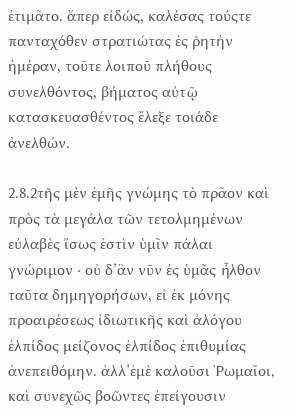ἐτιμᾶτο. ἅπερ εἰδώς, καλέσας τούςτε πανταχόθεν στρατιώτας ἐς ῥητὴν ἡμέραν, τοῦτε λοιποῦ πλήθους συνελθόντος, βήματος αὐτῷ κατασκευασθέντος ἔλεξε τοιάδε ἀνελθών.

2.8.2τῆς μὲν ἐμῆς γνώμης τὸ πρᾶον καὶ πρὸς τὰ μεγάλα τῶν τετολμημένων εὐλαβὲς ἴσως ἐστὶν ὑμῖν πάλαι γνώριμον · οὐ δ’ἂν νῦν ἐς ὑμᾶς ἦλθον ταῦτα δημηγορήσων, εἰ ἐκ μόνης προαιρέσεως ἰδιωτικῆς καὶ ἀλόγου ἐλπίδος μείζονος ἐλπίδος ἐπιθυμίας ἀνεπειθόμην. ἀλλ’ἐμὲ καλοῦσι Ῥωμαῖοι, καὶ συνεχῶς βοῶντες ἐπείγουσιν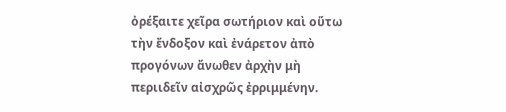ὀρέξαιτε χεῖρα σωτήριον καὶ οὕτω τὴν ἔνδοξον καὶ ἐνάρετον ἀπὸ προγόνων ἄνωθεν ἀρχὴν μὴ περιιδεῖν αἰσχρῶς ἐρριμμένην.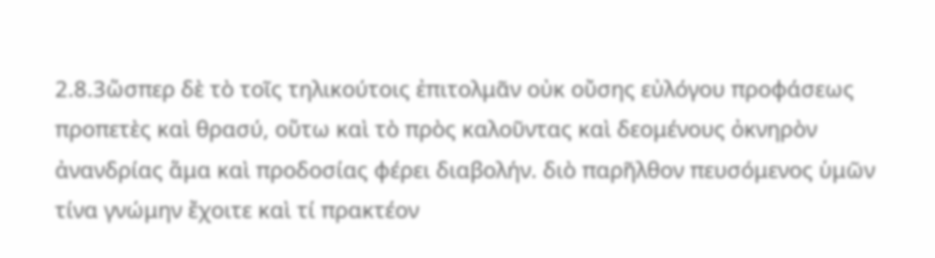2.8.3ὥσπερ δὲ τὸ τοῖς τηλικούτοις ἐπιτολμᾶν οὐκ οὔσης εὐλόγου προφάσεως προπετὲς καὶ θρασύ, οὕτω καὶ τὸ πρὸς καλοῦντας καὶ δεομένους ὀκνηρὸν ἀνανδρίας ἅμα καὶ προδοσίας φέρει διαβολήν. διὸ παρῆλθον πευσόμενος ὑμῶν τίνα γνώμην ἔχοιτε καὶ τί πρακτέον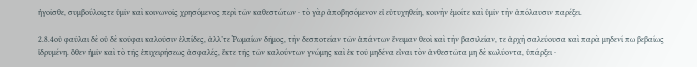ἡγοῖσθε, συμβούλοιςτε ὑμῖν καὶ κοινωνοῖς χρησόμενος περὶ τῶν καθεστώτων · τὸ γὰρ ἀποβησόμενον εἰ εὐτυχηθείη, κοινὴν ἐμοίτε καὶ ὑμῖν τὴν ἀπόλαυσιν παρέξει.

2.8.4οὐ φαῦλαι δὲ οὐ δὲ κοῦφαι καλοῦσιν ἐλπίδες, ἀλλ’τε Ῥωμαίων δῆμος, τὴν δεσποτείαν τῶν ἁπάντων ἔνειμαν θεοὶ καὶ τὴν βασιλείαν, τε ἀρχὴ σαλεύουσα καὶ παρὰ μηδενί πω βεβαίως ἱδρυμένη. ὅθεν ἡμῖν καὶ τὸ τῆς ἐπιχειρήσεως ἀσφαλές, ἔκτε τῆς τῶν καλούντων γνώμης καὶ ἐκ τοῦ μηδένα εἶναι τὸν ἀνθεστῶτα μη δὲ κωλύοντα, ὑπάρξει ·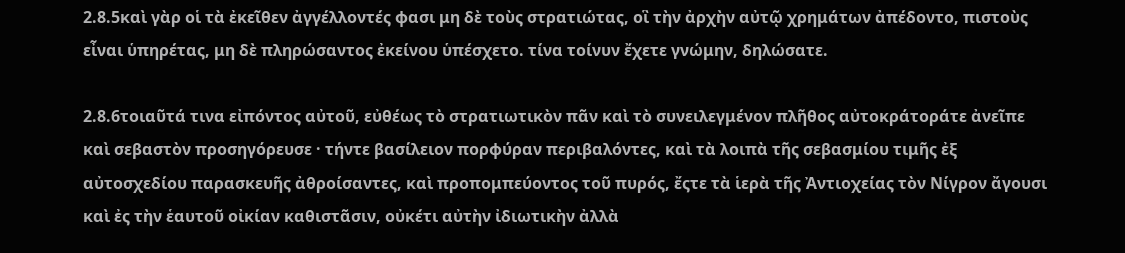2.8.5καὶ γὰρ οἱ τὰ ἐκεῖθεν ἀγγέλλοντές φασι μη δὲ τοὺς στρατιώτας, οἳ τὴν ἀρχὴν αὐτῷ χρημάτων ἀπέδοντο, πιστοὺς εἶναι ὑπηρέτας, μη δὲ πληρώσαντος ἐκείνου ὑπέσχετο. τίνα τοίνυν ἔχετε γνώμην, δηλώσατε.

2.8.6τοιαῦτά τινα εἰπόντος αὐτοῦ, εὐθέως τὸ στρατιωτικὸν πᾶν καὶ τὸ συνειλεγμένον πλῆθος αὐτοκράτοράτε ἀνεῖπε καὶ σεβαστὸν προσηγόρευσε · τήντε βασίλειον πορφύραν περιβαλόντες, καὶ τὰ λοιπὰ τῆς σεβασμίου τιμῆς ἐξ αὐτοσχεδίου παρασκευῆς ἀθροίσαντες, καὶ προπομπεύοντος τοῦ πυρός, ἔςτε τὰ ἱερὰ τῆς Ἀντιοχείας τὸν Νίγρον ἄγουσι καὶ ἐς τὴν ἑαυτοῦ οἰκίαν καθιστᾶσιν, οὐκέτι αὐτὴν ἰδιωτικὴν ἀλλὰ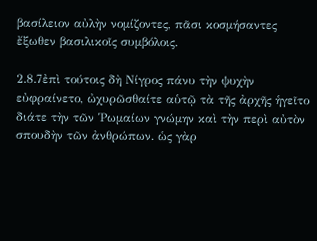βασίλειον αὐλὴν νομίζοντες, πᾶσι κοσμήσαντες ἔξωθεν βασιλικοῖς συμβόλοις.

2.8.7ἐπὶ τούτοις δὴ Νίγρος πάνυ τὴν ψυχὴν εὐφραίνετο, ὠχυρῶσθαίτε αὑτῷ τὰ τῆς ἀρχῆς ἡγεῖτο διάτε τὴν τῶν Ῥωμαίων γνώμην καὶ τὴν περὶ αὐτὸν σπουδὴν τῶν ἀνθρώπων. ὡς γὰρ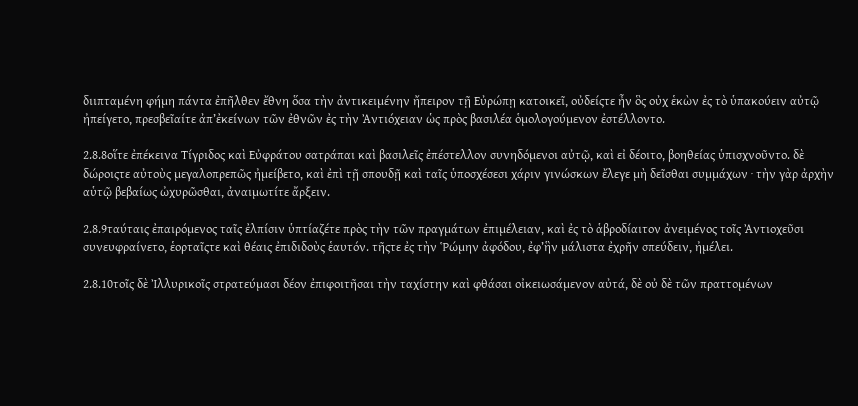διιπταμένη φήμη πάντα ἐπῆλθεν ἔθνη ὅσα τὴν ἀντικειμένην ἤπειρον τῇ Εὐρώπῃ κατοικεῖ, οὐδείςτε ἦν ὃς οὐχ ἑκὼν ἐς τὸ ὑπακούειν αὐτῷ ἠπείγετο, πρεσβεῖαίτε ἀπ’ἐκείνων τῶν ἐθνῶν ἐς τὴν Ἀντιόχειαν ὡς πρὸς βασιλέα ὁμολογούμενον ἐστέλλοντο.

2.8.8οἵτε ἐπέκεινα Τίγριδος καὶ Εὐφράτου σατράπαι καὶ βασιλεῖς ἐπέστελλον συνηδόμενοι αὐτῷ, καὶ εἰ δέοιτο, βοηθείας ὑπισχνοῦντο. δὲ δώροιςτε αὐτοὺς μεγαλοπρεπῶς ἠμείβετο, καὶ ἐπὶ τῇ σπουδῇ καὶ ταῖς ὑποσχέσεσι χάριν γινώσκων ἔλεγε μὴ δεῖσθαι συμμάχων · τὴν γὰρ ἀρχὴν αὑτῷ βεβαίως ὠχυρῶσθαι, ἀναιμωτίτε ἄρξειν.

2.8.9ταύταις ἐπαιρόμενος ταῖς ἐλπίσιν ὑπτίαζέτε πρὸς τὴν τῶν πραγμάτων ἐπιμέλειαν, καὶ ἐς τὸ ἁβροδίαιτον ἀνειμένος τοῖς Ἀντιοχεῦσι συνευφραίνετο, ἑορταῖςτε καὶ θέαις ἐπιδιδοὺς ἑαυτόν. τῆςτε ἐς τὴν Ῥώμην ἀφόδου, ἐφ’ἣν μάλιστα ἐχρῆν σπεύδειν, ἠμέλει.

2.8.10τοῖς δὲ Ἰλλυρικοῖς στρατεύμασι δέον ἐπιφοιτῆσαι τὴν ταχίστην καὶ φθάσαι οἰκειωσάμενον αὐτά, δὲ οὐ δὲ τῶν πραττομένων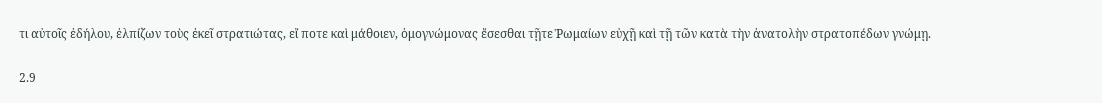τι αὐτοῖς ἐδήλου, ἐλπίζων τοὺς ἐκεῖ στρατιώτας, εἴ ποτε καὶ μάθοιεν, ὁμογνώμονας ἔσεσθαι τῇτε Ῥωμαίων εὐχῇ καὶ τῇ τῶν κατὰ τὴν ἀνατολὴν στρατοπέδων γνώμῃ.

2.9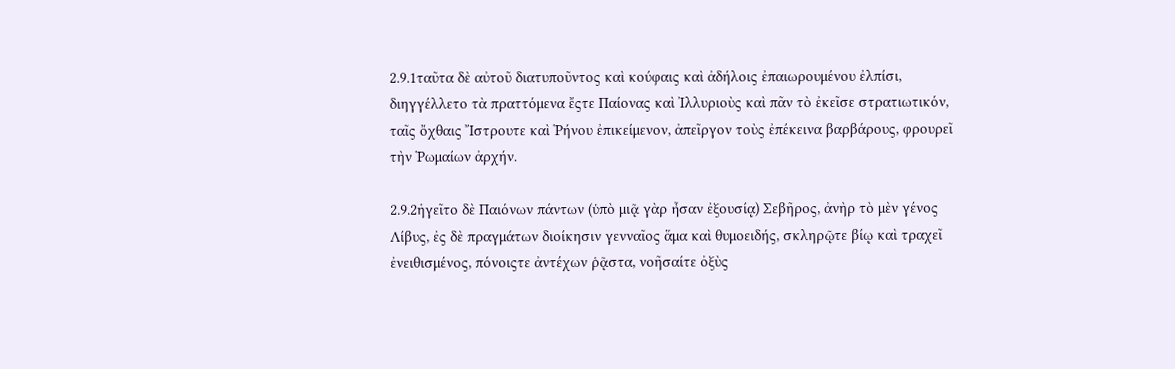2.9.1ταῦτα δὲ αὐτοῦ διατυποῦντος καὶ κούφαις καὶ ἀδήλοις ἐπαιωρουμένου ἐλπίσι, διηγγέλλετο τὰ πραττόμενα ἔςτε Παίονας καὶ Ἰλλυριοὺς καὶ πᾶν τὸ ἐκεῖσε στρατιωτικόν, ταῖς ὄχθαις Ἴστρουτε καὶ Ῥήνου ἐπικείμενον, ἀπεῖργον τοὺς ἐπέκεινα βαρβάρους, φρουρεῖ τὴν Ῥωμαίων ἀρχήν.

2.9.2ἡγεῖτο δὲ Παιόνων πάντων (ὑπὸ μιᾷ γὰρ ἦσαν ἐξουσίᾳ) Σεβῆρος, ἀνὴρ τὸ μὲν γένος Λίβυς, ἐς δὲ πραγμάτων διοίκησιν γενναῖος ἅμα καὶ θυμοειδής, σκληρῷτε βίῳ καὶ τραχεῖ ἐνειθισμένος, πόνοιςτε ἀντέχων ῥᾷστα, νοῆσαίτε ὀξὺς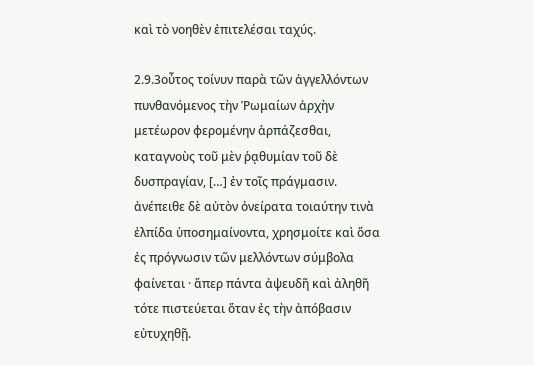καὶ τὸ νοηθὲν ἐπιτελέσαι ταχύς.

2.9.3οὗτος τοίνυν παρὰ τῶν ἀγγελλόντων πυνθανόμενος τὴν Ῥωμαίων ἀρχὴν μετέωρον φερομένην ἁρπάζεσθαι, καταγνοὺς τοῦ μὲν ῥᾳθυμίαν τοῦ δὲ δυσπραγίαν, […] ἐν τοῖς πράγμασιν. ἀνέπειθε δὲ αὐτὸν ὀνείρατα τοιαύτην τινὰ ἐλπίδα ὑποσημαίνοντα, χρησμοίτε καὶ ὅσα ἐς πρόγνωσιν τῶν μελλόντων σύμβολα φαίνεται · ἅπερ πάντα ἀψευδῆ καὶ ἀληθῆ τότε πιστεύεται ὅταν ἐς τὴν ἀπόβασιν εὐτυχηθῇ.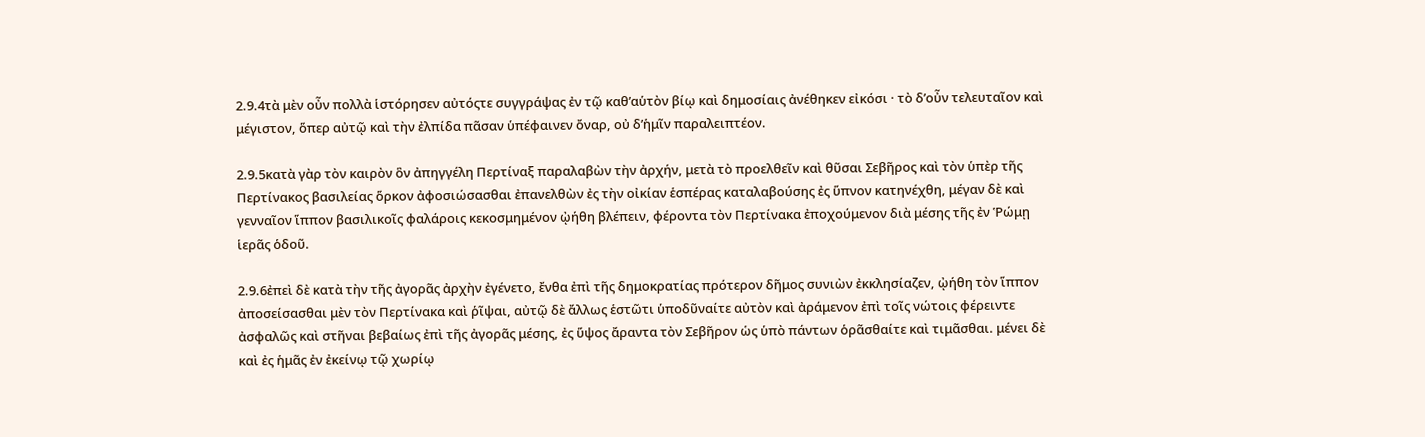2.9.4τὰ μὲν οὖν πολλὰ ἱστόρησεν αὐτόςτε συγγράψας ἐν τῷ καθ’αὑτὸν βίῳ καὶ δημοσίαις ἀνέθηκεν εἰκόσι · τὸ δ’οὖν τελευταῖον καὶ μέγιστον, ὅπερ αὐτῷ καὶ τὴν ἐλπίδα πᾶσαν ὑπέφαινεν ὄναρ, οὐ δ’ἡμῖν παραλειπτέον.

2.9.5κατὰ γὰρ τὸν καιρὸν ὃν ἀπηγγέλη Περτίναξ παραλαβὼν τὴν ἀρχήν, μετὰ τὸ προελθεῖν καὶ θῦσαι Σεβῆρος καὶ τὸν ὑπὲρ τῆς Περτίνακος βασιλείας ὅρκον ἀφοσιώσασθαι ἐπανελθὼν ἐς τὴν οἰκίαν ἑσπέρας καταλαβούσης ἐς ὕπνον κατηνέχθη, μέγαν δὲ καὶ γενναῖον ἵππον βασιλικοῖς φαλάροις κεκοσμημένον ᾠήθη βλέπειν, φέροντα τὸν Περτίνακα ἐποχούμενον διὰ μέσης τῆς ἐν Ῥώμῃ ἱερᾶς ὁδοῦ.

2.9.6ἐπεὶ δὲ κατὰ τὴν τῆς ἀγορᾶς ἀρχὴν ἐγένετο, ἔνθα ἐπὶ τῆς δημοκρατίας πρότερον δῆμος συνιὼν ἐκκλησίαζεν, ᾠήθη τὸν ἵππον ἀποσείσασθαι μὲν τὸν Περτίνακα καὶ ῥῖψαι, αὐτῷ δὲ ἄλλως ἑστῶτι ὑποδῦναίτε αὐτὸν καὶ ἀράμενον ἐπὶ τοῖς νώτοις φέρειντε ἀσφαλῶς καὶ στῆναι βεβαίως ἐπὶ τῆς ἀγορᾶς μέσης, ἐς ὕψος ἄραντα τὸν Σεβῆρον ὡς ὑπὸ πάντων ὁρᾶσθαίτε καὶ τιμᾶσθαι. μένει δὲ καὶ ἐς ἡμᾶς ἐν ἐκείνῳ τῷ χωρίῳ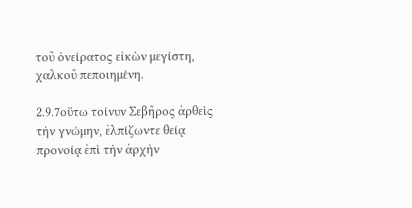τοῦ ὀνείρατος εἰκὼν μεγίστη, χαλκοῦ πεποιημένη.

2.9.7οὕτω τοίνυν Σεβῆρος ἀρθεὶς τὴν γνώμην, ἐλπίζωντε θείᾳ προνοίᾳ ἐπὶ τὴν ἀρχὴν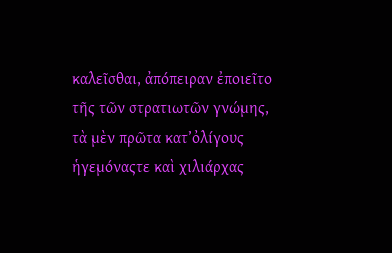καλεῖσθαι, ἀπόπειραν ἐποιεῖτο τῆς τῶν στρατιωτῶν γνώμης, τὰ μὲν πρῶτα κατ’ὀλίγους ἡγεμόναςτε καὶ χιλιάρχας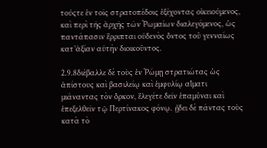τούςτε ἐν τοῖς στρατοπέδοις ἐξέχοντας οἰκειούμενος, καὶ περὶ τῆς ἀρχῆς τῶν Ῥωμαίων διαλεγόμενος, ὡς παντάπασιν ἔρριπται οὐδενὸς ὄντος τοῦ γενναίως κατ’ἀξίαν αὐτὴν διοικοῦντος.

2.9.8διέβαλλε δὲ τοὺς ἐν Ῥώμῃ στρατιώτας ὡς ἀπίστους καὶ βασιλείῳ καὶ ἐμφυλίῳ αἵματι μιάναντας τὸν ὅρκον, ἔλεγέτε δεῖν ἐπαμῦναι καὶ ἐπεξελθεῖν τῷ Περτίνακος φόνῳ. ᾔδει δὲ πάντας τοὺς κατὰ τὸ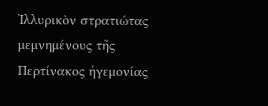Ἰλλυρικὸν στρατιώτας μεμνημένους τῆς Περτίνακος ἡγεμονίας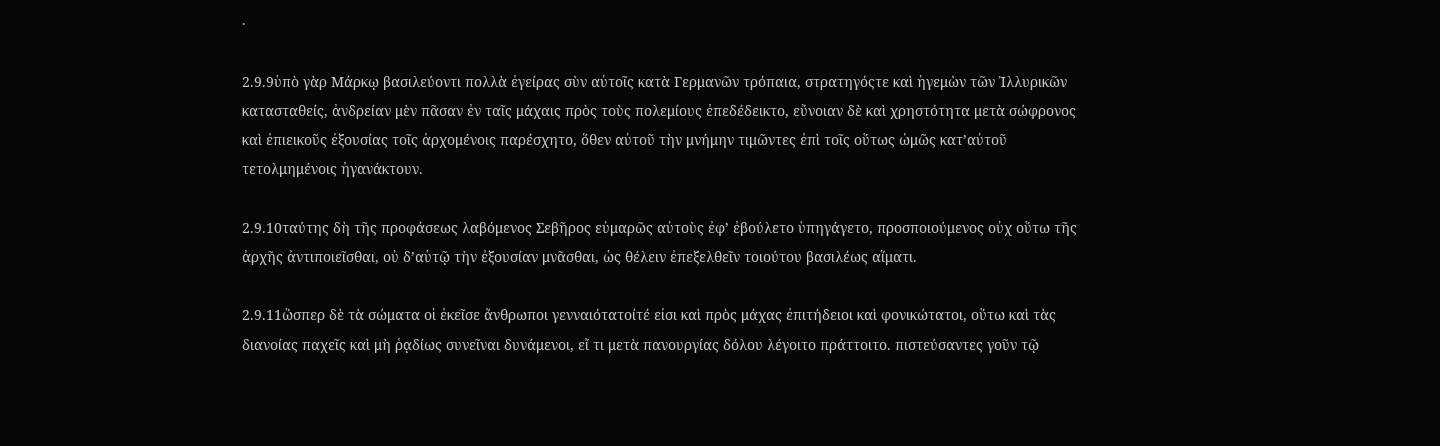·

2.9.9ὑπὸ γὰρ Μάρκῳ βασιλεύοντι πολλὰ ἐγείρας σὺν αὐτοῖς κατὰ Γερμανῶν τρόπαια, στρατηγόςτε καὶ ἡγεμὼν τῶν Ἰλλυρικῶν κατασταθείς, ἀνδρείαν μὲν πᾶσαν ἐν ταῖς μάχαις πρὸς τοὺς πολεμίους ἐπεδέδεικτο, εὔνοιαν δὲ καὶ χρηστότητα μετὰ σώφρονος καὶ ἐπιεικοῦς ἐξουσίας τοῖς ἀρχομένοις παρέσχητο, ὅθεν αὐτοῦ τὴν μνήμην τιμῶντες ἐπὶ τοῖς οὕτως ὠμῶς κατ’αὐτοῦ τετολμημένοις ἠγανάκτουν.

2.9.10ταύτης δὴ τῆς προφάσεως λαβόμενος Σεβῆρος εὐμαρῶς αὐτοὺς ἐφ’ ἐβούλετο ὑπηγάγετο, προσποιούμενος οὐχ οὕτω τῆς ἀρχῆς ἀντιποιεῖσθαι, οὐ δ’αὑτῷ τὴν ἐξουσίαν μνᾶσθαι, ὡς θέλειν ἐπεξελθεῖν τοιούτου βασιλέως αἵματι.

2.9.11ὥσπερ δὲ τὰ σώματα οἱ ἐκεῖσε ἄνθρωποι γενναιότατοίτέ εἰσι καὶ πρὸς μάχας ἐπιτήδειοι καὶ φονικώτατοι, οὕτω καὶ τὰς διανοίας παχεῖς καὶ μὴ ῥᾳδίως συνεῖναι δυνάμενοι, εἴ τι μετὰ πανουργίας δόλου λέγοιτο πράττοιτο. πιστεύσαντες γοῦν τῷ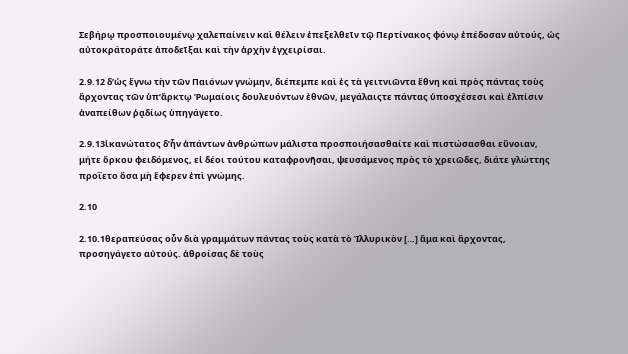Σεβήρῳ προσποιουμένῳ χαλεπαίνειν καὶ θέλειν ἐπεξελθεῖν τῷ Περτίνακος φόνῳ ἐπέδοσαν αὑτούς, ὡς αὐτοκράτοράτε ἀποδεῖξαι καὶ τὴν ἀρχὴν ἐγχειρίσαι.

2.9.12 δ’ὡς ἔγνω τὴν τῶν Παιόνων γνώμην, διέπεμπε καὶ ἐς τὰ γειτνιῶντα ἔθνη καὶ πρὸς πάντας τοὺς ἄρχοντας τῶν ὑπ’ἄρκτῳ Ῥωμαίοις δουλευόντων ἐθνῶν, μεγάλαιςτε πάντας ὑποσχέσεσι καὶ ἐλπίσιν ἀναπείθων ῥᾳδίως ὑπηγάγετο.

2.9.13ἱκανώτατος δ’ἦν ἁπάντων ἀνθρώπων μάλιστα προσποιήσασθαίτε καὶ πιστώσασθαι εὔνοιαν, μήτε ὅρκου φειδόμενος, εἰ δέοι τούτου καταφρονῆσαι, ψευσάμενος πρὸς τὸ χρειῶδες, διάτε γλώττης προΐετο ὅσα μὴ ἔφερεν ἐπὶ γνώμης.

2.10

2.10.1θεραπεύσας οὖν διὰ γραμμάτων πάντας τοὺς κατὰ τὸ Ἰλλυρικὸν […] ἅμα καὶ ἄρχοντας, προσηγάγετο αὐτούς. ἀθροίσας δὲ τοὺς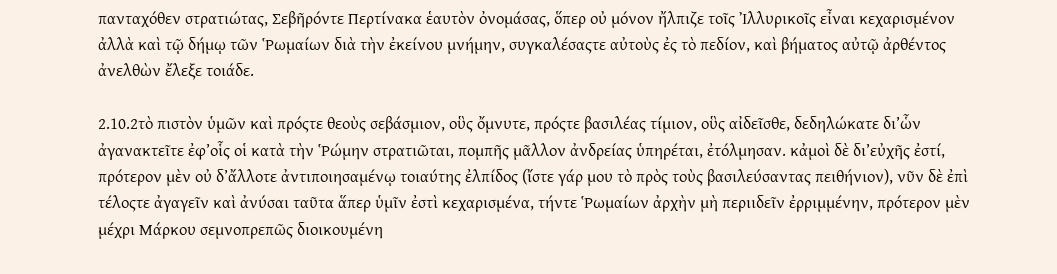πανταχόθεν στρατιώτας, Σεβῆρόντε Περτίνακα ἑαυτὸν ὀνομάσας, ὅπερ οὐ μόνον ἤλπιζε τοῖς Ἰλλυρικοῖς εἶναι κεχαρισμένον ἀλλὰ καὶ τῷ δήμῳ τῶν Ῥωμαίων διὰ τὴν ἐκείνου μνήμην, συγκαλέσαςτε αὐτοὺς ἐς τὸ πεδίον, καὶ βήματος αὐτῷ ἀρθέντος ἀνελθὼν ἔλεξε τοιάδε.

2.10.2τὸ πιστὸν ὑμῶν καὶ πρόςτε θεοὺς σεβάσμιον, οὓς ὄμνυτε, πρόςτε βασιλέας τίμιον, οὓς αἰδεῖσθε, δεδηλώκατε δι’ὧν ἀγανακτεῖτε ἐφ’οἷς οἱ κατὰ τὴν Ῥώμην στρατιῶται, πομπῆς μᾶλλον ἀνδρείας ὑπηρέται, ἐτόλμησαν. κἀμοὶ δὲ δι’εὐχῆς ἐστί, πρότερον μὲν οὐ δ’ἄλλοτε ἀντιποιησαμένῳ τοιαύτης ἐλπίδος (ἴστε γάρ μου τὸ πρὸς τοὺς βασιλεύσαντας πειθήνιον), νῦν δὲ ἐπὶ τέλοςτε ἀγαγεῖν καὶ ἀνύσαι ταῦτα ἅπερ ὑμῖν ἐστὶ κεχαρισμένα, τήντε Ῥωμαίων ἀρχὴν μὴ περιιδεῖν ἐρριμμένην, πρότερον μὲν μέχρι Μάρκου σεμνοπρεπῶς διοικουμένη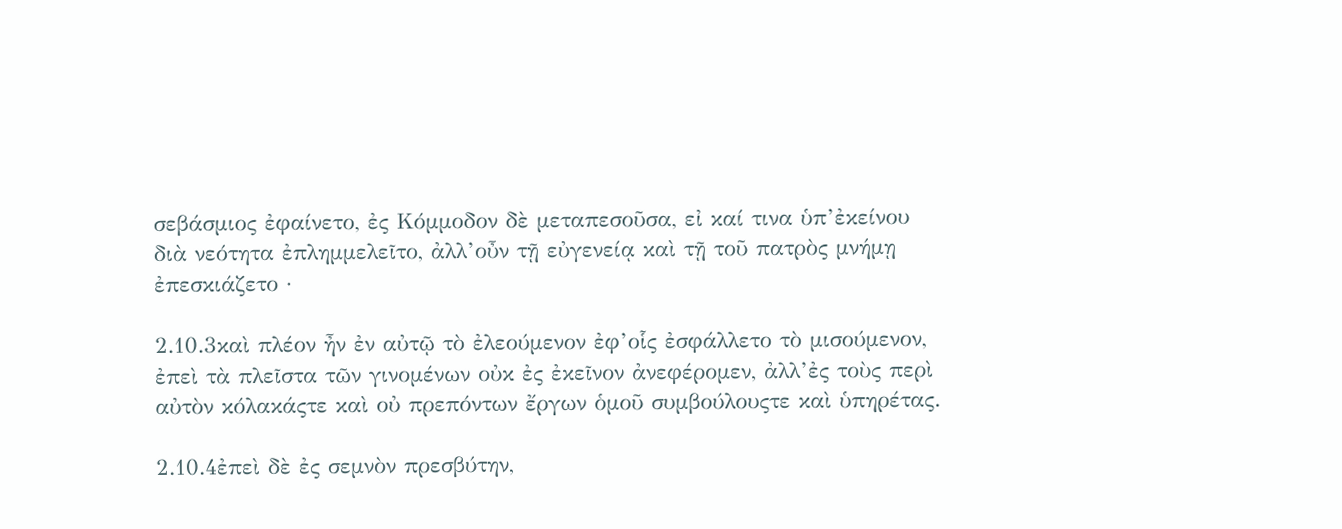σεβάσμιος ἐφαίνετο, ἐς Κόμμοδον δὲ μεταπεσοῦσα, εἰ καί τινα ὑπ’ἐκείνου διὰ νεότητα ἐπλημμελεῖτο, ἀλλ’οὖν τῇ εὐγενείᾳ καὶ τῇ τοῦ πατρὸς μνήμῃ ἐπεσκιάζετο ·

2.10.3καὶ πλέον ἦν ἐν αὐτῷ τὸ ἐλεούμενον ἐφ’οἷς ἐσφάλλετο τὸ μισούμενον, ἐπεὶ τὰ πλεῖστα τῶν γινομένων οὐκ ἐς ἐκεῖνον ἀνεφέρομεν, ἀλλ’ἐς τοὺς περὶ αὐτὸν κόλακάςτε καὶ οὐ πρεπόντων ἔργων ὁμοῦ συμβούλουςτε καὶ ὑπηρέτας.

2.10.4ἐπεὶ δὲ ἐς σεμνὸν πρεσβύτην,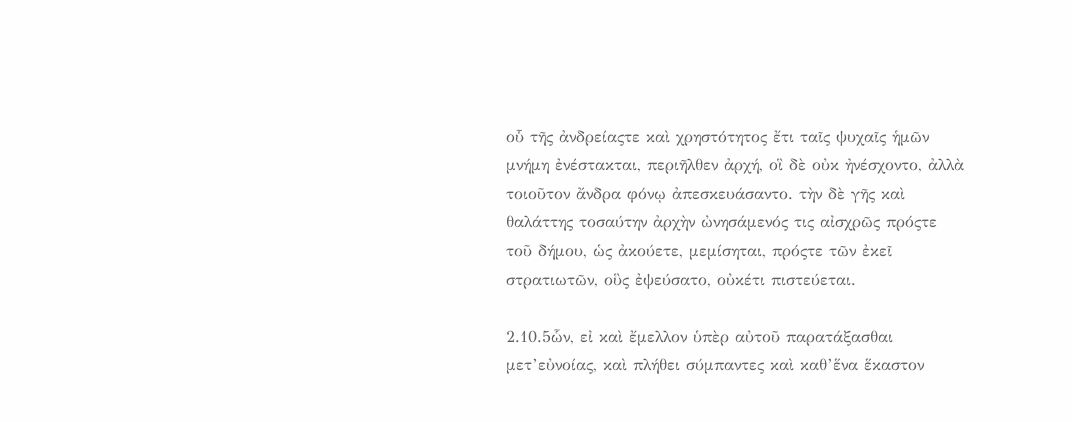οὗ τῆς ἀνδρείαςτε καὶ χρηστότητος ἔτι ταῖς ψυχαῖς ἡμῶν μνήμη ἐνέστακται, περιῆλθεν ἀρχή, οἳ δὲ οὐκ ἠνέσχοντο, ἀλλὰ τοιοῦτον ἄνδρα φόνῳ ἀπεσκευάσαντο. τὴν δὲ γῆς καὶ θαλάττης τοσαύτην ἀρχὴν ὠνησάμενός τις αἰσχρῶς πρόςτε τοῦ δήμου, ὡς ἀκούετε, μεμίσηται, πρόςτε τῶν ἐκεῖ στρατιωτῶν, οὓς ἐψεύσατο, οὐκέτι πιστεύεται.

2.10.5ὧν, εἰ καὶ ἔμελλον ὑπὲρ αὐτοῦ παρατάξασθαι μετ’εὐνοίας, καὶ πλήθει σύμπαντες καὶ καθ’ἕνα ἕκαστον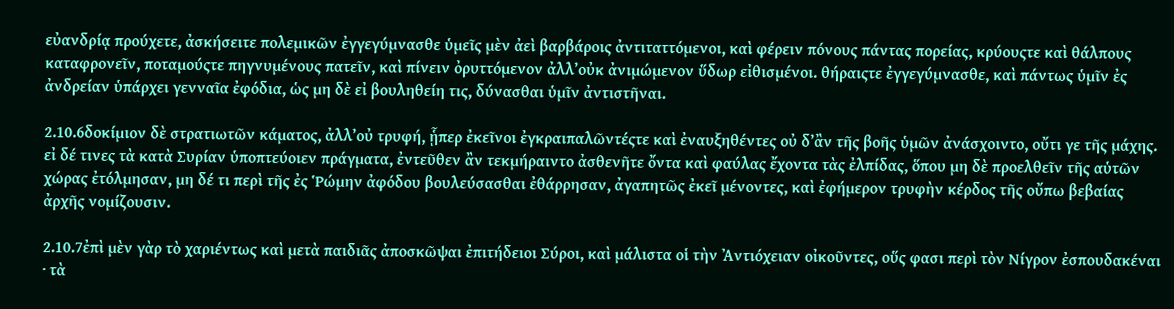εὐανδρίᾳ προύχετε, ἀσκήσειτε πολεμικῶν ἐγγεγύμνασθε ὑμεῖς μὲν ἀεὶ βαρβάροις ἀντιταττόμενοι, καὶ φέρειν πόνους πάντας πορείας, κρύουςτε καὶ θάλπους καταφρονεῖν, ποταμούςτε πηγνυμένους πατεῖν, καὶ πίνειν ὀρυττόμενον ἀλλ’οὐκ ἀνιμώμενον ὕδωρ εἰθισμένοι. θήραιςτε ἐγγεγύμνασθε, καὶ πάντως ὑμῖν ἐς ἀνδρείαν ὑπάρχει γενναῖα ἐφόδια, ὡς μη δὲ εἰ βουληθείη τις, δύνασθαι ὑμῖν ἀντιστῆναι.

2.10.6δοκίμιον δὲ στρατιωτῶν κάματος, ἀλλ’οὐ τρυφή, ᾗπερ ἐκεῖνοι ἐγκραιπαλῶντέςτε καὶ ἐναυξηθέντες οὐ δ’ἂν τῆς βοῆς ὑμῶν ἀνάσχοιντο, οὔτι γε τῆς μάχης. εἰ δέ τινες τὰ κατὰ Συρίαν ὑποπτεύοιεν πράγματα, ἐντεῦθεν ἂν τεκμήραιντο ἀσθενῆτε ὄντα καὶ φαύλας ἔχοντα τὰς ἐλπίδας, ὅπου μη δὲ προελθεῖν τῆς αὑτῶν χώρας ἐτόλμησαν, μη δέ τι περὶ τῆς ἐς Ῥώμην ἀφόδου βουλεύσασθαι ἐθάρρησαν, ἀγαπητῶς ἐκεῖ μένοντες, καὶ ἐφήμερον τρυφὴν κέρδος τῆς οὔπω βεβαίας ἀρχῆς νομίζουσιν.

2.10.7ἐπὶ μὲν γὰρ τὸ χαριέντως καὶ μετὰ παιδιᾶς ἀποσκῶψαι ἐπιτήδειοι Σύροι, καὶ μάλιστα οἱ τὴν Ἀντιόχειαν οἰκοῦντες, οὕς φασι περὶ τὸν Νίγρον ἐσπουδακέναι · τὰ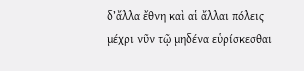δ’ἄλλα ἔθνη καὶ αἱ ἄλλαι πόλεις μέχρι νῦν τῷ μηδένα εὑρίσκεσθαι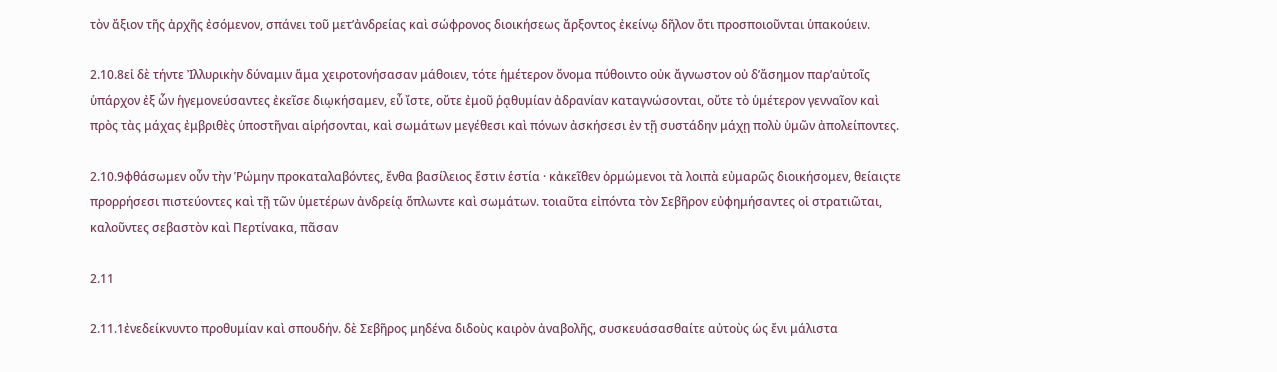τὸν ἄξιον τῆς ἀρχῆς ἐσόμενον, σπάνει τοῦ μετ’ἀνδρείας καὶ σώφρονος διοικήσεως ἄρξοντος ἐκείνῳ δῆλον ὅτι προσποιοῦνται ὑπακούειν.

2.10.8εἰ δὲ τήντε Ἰλλυρικὴν δύναμιν ἅμα χειροτονήσασαν μάθοιεν, τότε ἡμέτερον ὄνομα πύθοιντο οὐκ ἄγνωστον οὐ δ’ἄσημον παρ’αὐτοῖς ὑπάρχον ἐξ ὧν ἡγεμονεύσαντες ἐκεῖσε διῳκήσαμεν, εὖ ἴστε, οὔτε ἐμοῦ ῥᾳθυμίαν ἀδρανίαν καταγνώσονται, οὔτε τὸ ὑμέτερον γενναῖον καὶ πρὸς τὰς μάχας ἐμβριθὲς ὑποστῆναι αἱρήσονται, καὶ σωμάτων μεγέθεσι καὶ πόνων ἀσκήσεσι ἐν τῇ συστάδην μάχῃ πολὺ ὑμῶν ἀπολείποντες.

2.10.9φθάσωμεν οὖν τὴν Ῥώμην προκαταλαβόντες, ἔνθα βασίλειος ἔστιν ἑστία · κἀκεῖθεν ὁρμώμενοι τὰ λοιπὰ εὐμαρῶς διοικήσομεν, θείαιςτε προρρήσεσι πιστεύοντες καὶ τῇ τῶν ὑμετέρων ἀνδρείᾳ ὅπλωντε καὶ σωμάτων. τοιαῦτα εἰπόντα τὸν Σεβῆρον εὐφημήσαντες οἱ στρατιῶται, καλοῦντες σεβαστὸν καὶ Περτίνακα, πᾶσαν

2.11

2.11.1ἐνεδείκνυντο προθυμίαν καὶ σπουδήν. δὲ Σεβῆρος μηδένα διδοὺς καιρὸν ἀναβολῆς, συσκευάσασθαίτε αὐτοὺς ὡς ἔνι μάλιστα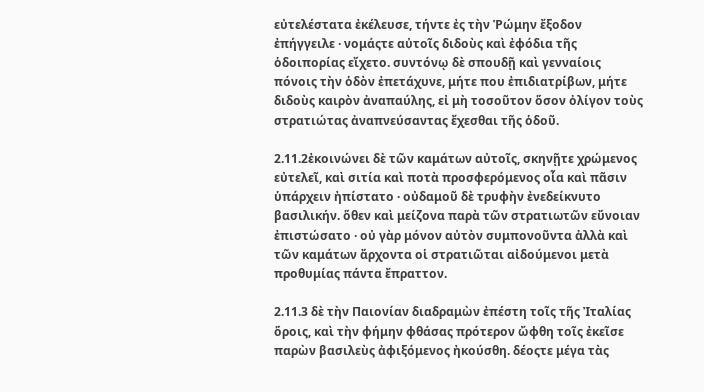εὐτελέστατα ἐκέλευσε, τήντε ἐς τὴν Ῥώμην ἔξοδον ἐπήγγειλε · νομάςτε αὐτοῖς διδοὺς καὶ ἐφόδια τῆς ὁδοιπορίας εἴχετο. συντόνῳ δὲ σπουδῇ καὶ γενναίοις πόνοις τὴν ὁδὸν ἐπετάχυνε, μήτε που ἐπιδιατρίβων, μήτε διδοὺς καιρὸν ἀναπαύλης, εἰ μὴ τοσοῦτον ὅσον ὀλίγον τοὺς στρατιώτας ἀναπνεύσαντας ἔχεσθαι τῆς ὁδοῦ.

2.11.2ἐκοινώνει δὲ τῶν καμάτων αὐτοῖς, σκηνῇτε χρώμενος εὐτελεῖ, καὶ σιτία καὶ ποτὰ προσφερόμενος οἷα καὶ πᾶσιν ὑπάρχειν ἠπίστατο · οὐδαμοῦ δὲ τρυφὴν ἐνεδείκνυτο βασιλικήν. ὅθεν καὶ μείζονα παρὰ τῶν στρατιωτῶν εὔνοιαν ἐπιστώσατο · οὐ γὰρ μόνον αὐτὸν συμπονοῦντα ἀλλὰ καὶ τῶν καμάτων ἄρχοντα οἱ στρατιῶται αἰδούμενοι μετὰ προθυμίας πάντα ἔπραττον.

2.11.3 δὲ τὴν Παιονίαν διαδραμὼν ἐπέστη τοῖς τῆς Ἰταλίας ὅροις, καὶ τὴν φήμην φθάσας πρότερον ὤφθη τοῖς ἐκεῖσε παρὼν βασιλεὺς ἀφιξόμενος ἠκούσθη. δέοςτε μέγα τὰς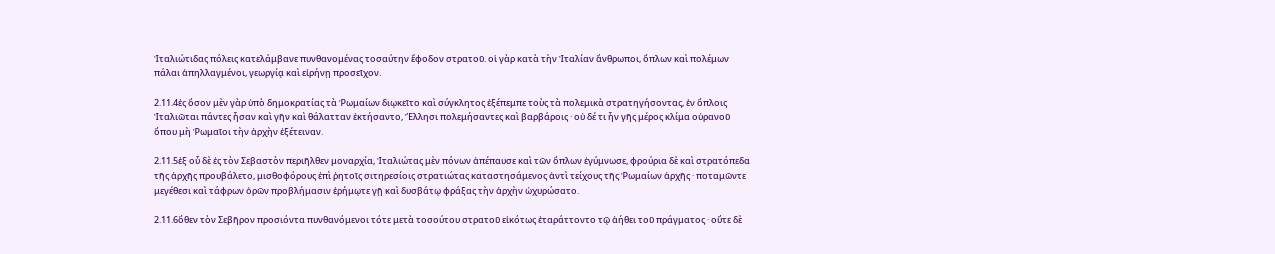Ἰταλιώτιδας πόλεις κατελάμβανε πυνθανομένας τοσαύτην ἔφοδον στρατοῦ. οἱ γὰρ κατὰ τὴν Ἰταλίαν ἄνθρωποι, ὅπλων καὶ πολέμων πάλαι ἀπηλλαγμένοι, γεωργίᾳ καὶ εἰρήνῃ προσεῖχον.

2.11.4ἐς ὅσον μὲν γὰρ ὑπὸ δημοκρατίας τὰ Ῥωμαίων διῳκεῖτο καὶ σύγκλητος ἐξέπεμπε τοὺς τὰ πολεμικὰ στρατηγήσοντας, ἐν ὅπλοις Ἰταλιῶται πάντες ἦσαν καὶ γῆν καὶ θάλατταν ἐκτήσαντο, Ἕλλησι πολεμήσαντες καὶ βαρβάροις · οὐ δέ τι ἦν γῆς μέρος κλίμα οὐρανοῦ ὅπου μὴ Ῥωμαῖοι τὴν ἀρχὴν ἐξέτειναν.

2.11.5ἐξ οὗ δὲ ἐς τὸν Σεβαστὸν περιῆλθεν μοναρχία, Ἰταλιώτας μὲν πόνων ἀπέπαυσε καὶ τῶν ὅπλων ἐγύμνωσε, φρούρια δὲ καὶ στρατόπεδα τῆς ἀρχῆς προυβάλετο, μισθοφόρους ἐπὶ ῥητοῖς σιτηρεσίοις στρατιώτας καταστησάμενος ἀντὶ τείχους τῆς Ῥωμαίων ἀρχῆς · ποταμῶντε μεγέθεσι καὶ τάφρων ὀρῶν προβλήμασιν ἐρήμῳτε γῇ καὶ δυσβάτῳ φράξας τὴν ἀρχὴν ὠχυρώσατο.

2.11.6ὅθεν τὸν Σεβῆρον προσιόντα πυνθανόμενοι τότε μετὰ τοσούτου στρατοῦ εἰκότως ἐταράττοντο τῷ ἀήθει τοῦ πράγματος · οὔτε δὲ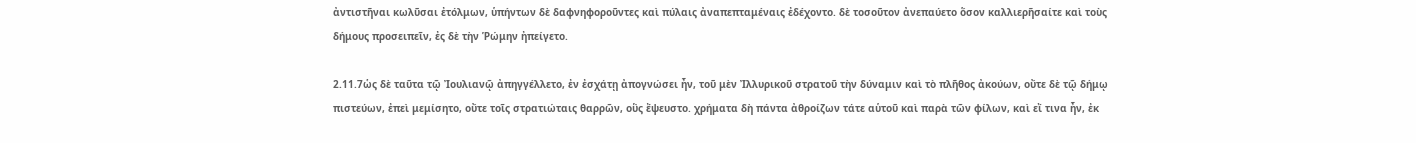ἀντιστῆναι κωλῦσαι ἐτόλμων, ὑπήντων δὲ δαφνηφοροῦντες καὶ πύλαις ἀναπεπταμέναις ἐδέχοντο. δὲ τοσοῦτον ἀνεπαύετο ὅσον καλλιερῆσαίτε καὶ τοὺς δήμους προσειπεῖν, ἐς δὲ τὴν Ῥώμην ἠπείγετο.

2.11.7ὡς δὲ ταῦτα τῷ Ἰουλιανῷ ἀπηγγέλλετο, ἐν ἐσχάτῃ ἀπογνώσει ἦν, τοῦ μὲν Ἰλλυρικοῦ στρατοῦ τὴν δύναμιν καὶ τὸ πλῆθος ἀκούων, οὔτε δὲ τῷ δήμῳ πιστεύων, ἐπεὶ μεμίσητο, οὔτε τοῖς στρατιώταις θαρρῶν, οὓς ἔψευστο. χρήματα δὴ πάντα ἀθροίζων τάτε αὑτοῦ καὶ παρὰ τῶν φίλων, καὶ εἴ τινα ἦν, ἐκ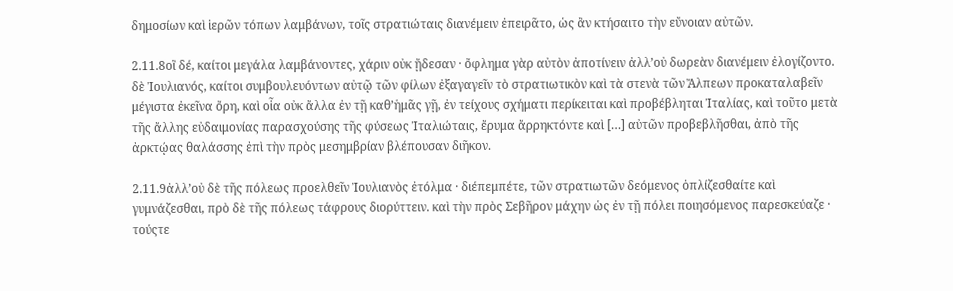δημοσίων καὶ ἱερῶν τόπων λαμβάνων, τοῖς στρατιώταις διανέμειν ἐπειρᾶτο, ὡς ἂν κτήσαιτο τὴν εὔνοιαν αὐτῶν.

2.11.8οἳ δέ, καίτοι μεγάλα λαμβάνοντες, χάριν οὐκ ᾔδεσαν · ὄφλημα γὰρ αὐτὸν ἀποτίνειν ἀλλ’οὐ δωρεὰν διανέμειν ἐλογίζοντο. δὲ Ἰουλιανός, καίτοι συμβουλευόντων αὐτῷ τῶν φίλων ἐξαγαγεῖν τὸ στρατιωτικὸν καὶ τὰ στενὰ τῶν Ἄλπεων προκαταλαβεῖν μέγιστα ἐκεῖνα ὄρη, καὶ οἷα οὐκ ἄλλα ἐν τῇ καθ’ἡμᾶς γῇ, ἐν τείχους σχήματι περίκειται καὶ προβέβληται Ἰταλίας, καὶ τοῦτο μετὰ τῆς ἄλλης εὐδαιμονίας παρασχούσης τῆς φύσεως Ἰταλιώταις, ἔρυμα ἄρρηκτόντε καὶ […] αὐτῶν προβεβλῆσθαι, ἀπὸ τῆς ἀρκτῴας θαλάσσης ἐπὶ τὴν πρὸς μεσημβρίαν βλέπουσαν διῆκον.

2.11.9ἀλλ’οὐ δὲ τῆς πόλεως προελθεῖν Ἰουλιανὸς ἐτόλμα · διέπεμπέτε, τῶν στρατιωτῶν δεόμενος ὁπλίζεσθαίτε καὶ γυμνάζεσθαι, πρὸ δὲ τῆς πόλεως τάφρους διορύττειν. καὶ τὴν πρὸς Σεβῆρον μάχην ὡς ἐν τῇ πόλει ποιησόμενος παρεσκεύαζε · τούςτε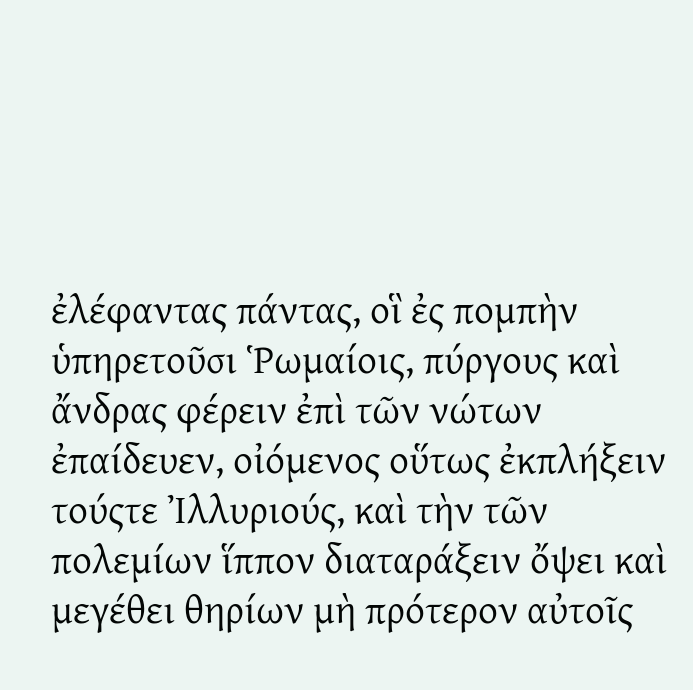ἐλέφαντας πάντας, οἳ ἐς πομπὴν ὑπηρετοῦσι Ῥωμαίοις, πύργους καὶ ἄνδρας φέρειν ἐπὶ τῶν νώτων ἐπαίδευεν, οἰόμενος οὕτως ἐκπλήξειν τούςτε Ἰλλυριούς, καὶ τὴν τῶν πολεμίων ἵππον διαταράξειν ὄψει καὶ μεγέθει θηρίων μὴ πρότερον αὐτοῖς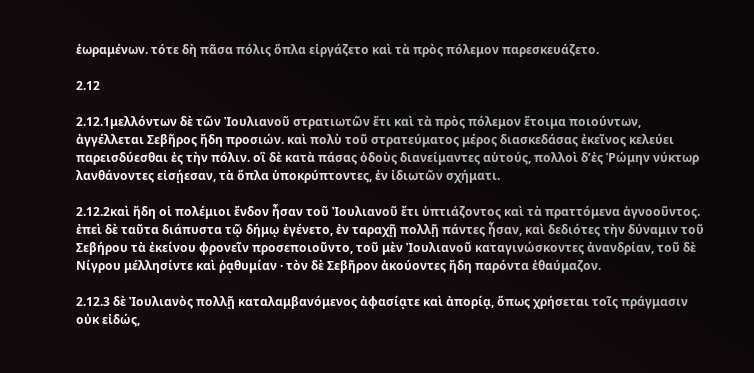ἑωραμένων. τότε δὴ πᾶσα πόλις ὅπλα εἰργάζετο καὶ τὰ πρὸς πόλεμον παρεσκευάζετο.

2.12

2.12.1μελλόντων δὲ τῶν Ἰουλιανοῦ στρατιωτῶν ἔτι καὶ τὰ πρὸς πόλεμον ἕτοιμα ποιούντων, ἀγγέλλεται Σεβῆρος ἤδη προσιών. καὶ πολὺ τοῦ στρατεύματος μέρος διασκεδάσας ἐκεῖνος κελεύει παρεισδύεσθαι ἐς τὴν πόλιν. οἳ δὲ κατὰ πάσας ὁδοὺς διανείμαντες αὑτούς, πολλοὶ δ’ἐς Ῥώμην νύκτωρ λανθάνοντες εἰσῄεσαν, τὰ ὅπλα ὑποκρύπτοντες, ἐν ἰδιωτῶν σχήματι.

2.12.2καὶ ἤδη οἱ πολέμιοι ἔνδον ἦσαν τοῦ Ἰουλιανοῦ ἔτι ὑπτιάζοντος καὶ τὰ πραττόμενα ἀγνοοῦντος. ἐπεὶ δὲ ταῦτα διάπυστα τῷ δήμῳ ἐγένετο, ἐν ταραχῇ πολλῇ πάντες ἦσαν, καὶ δεδιότες τὴν δύναμιν τοῦ Σεβήρου τὰ ἐκείνου φρονεῖν προσεποιοῦντο, τοῦ μὲν Ἰουλιανοῦ καταγινώσκοντες ἀνανδρίαν, τοῦ δὲ Νίγρου μέλλησίντε καὶ ῥᾳθυμίαν · τὸν δὲ Σεβῆρον ἀκούοντες ἤδη παρόντα ἐθαύμαζον.

2.12.3 δὲ Ἰουλιανὸς πολλῇ καταλαμβανόμενος ἀφασίᾳτε καὶ ἀπορίᾳ, ὅπως χρήσεται τοῖς πράγμασιν οὐκ εἰδώς,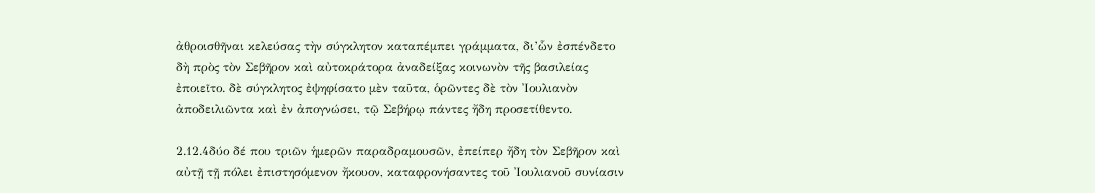ἀθροισθῆναι κελεύσας τὴν σύγκλητον καταπέμπει γράμματα, δι’ὧν ἐσπένδετο δὴ πρὸς τὸν Σεβῆρον καὶ αὐτοκράτορα ἀναδείξας κοινωνὸν τῆς βασιλείας ἐποιεῖτο. δὲ σύγκλητος ἐψηφίσατο μὲν ταῦτα, ὁρῶντες δὲ τὸν Ἰουλιανὸν ἀποδειλιῶντα καὶ ἐν ἀπογνώσει, τῷ Σεβήρῳ πάντες ἤδη προσετίθεντο.

2.12.4δύο δέ που τριῶν ἡμερῶν παραδραμουσῶν, ἐπείπερ ἤδη τὸν Σεβῆρον καὶ αὐτῇ τῇ πόλει ἐπιστησόμενον ἤκουον, καταφρονήσαντες τοῦ Ἰουλιανοῦ συνίασιν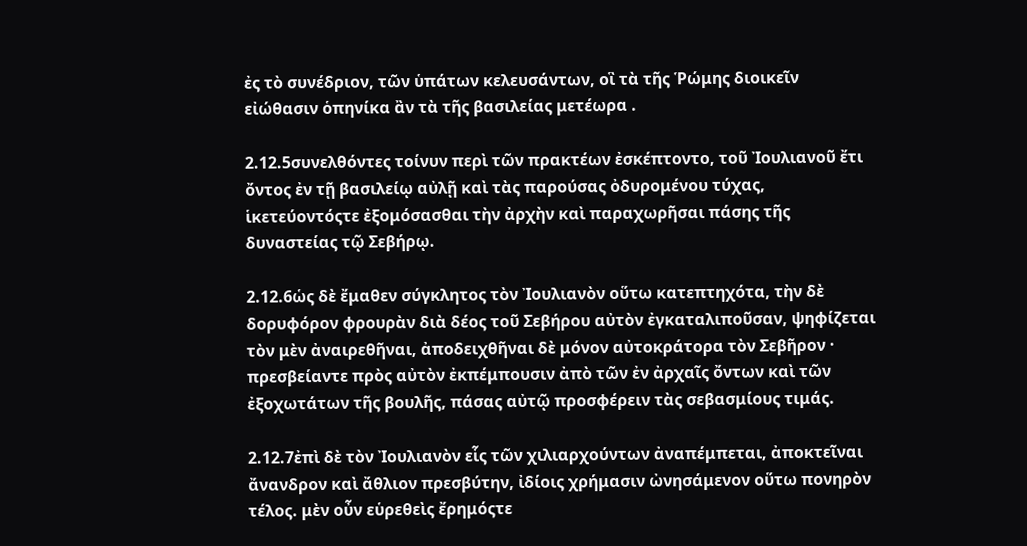ἐς τὸ συνέδριον, τῶν ὑπάτων κελευσάντων, οἳ τὰ τῆς Ῥώμης διοικεῖν εἰώθασιν ὁπηνίκα ἂν τὰ τῆς βασιλείας μετέωρα .

2.12.5συνελθόντες τοίνυν περὶ τῶν πρακτέων ἐσκέπτοντο, τοῦ Ἰουλιανοῦ ἔτι ὄντος ἐν τῇ βασιλείῳ αὐλῇ καὶ τὰς παρούσας ὀδυρομένου τύχας, ἱκετεύοντόςτε ἐξομόσασθαι τὴν ἀρχὴν καὶ παραχωρῆσαι πάσης τῆς δυναστείας τῷ Σεβήρῳ.

2.12.6ὡς δὲ ἔμαθεν σύγκλητος τὸν Ἰουλιανὸν οὕτω κατεπτηχότα, τὴν δὲ δορυφόρον φρουρὰν διὰ δέος τοῦ Σεβήρου αὐτὸν ἐγκαταλιποῦσαν, ψηφίζεται τὸν μὲν ἀναιρεθῆναι, ἀποδειχθῆναι δὲ μόνον αὐτοκράτορα τὸν Σεβῆρον · πρεσβείαντε πρὸς αὐτὸν ἐκπέμπουσιν ἀπὸ τῶν ἐν ἀρχαῖς ὄντων καὶ τῶν ἐξοχωτάτων τῆς βουλῆς, πάσας αὐτῷ προσφέρειν τὰς σεβασμίους τιμάς.

2.12.7ἐπὶ δὲ τὸν Ἰουλιανὸν εἷς τῶν χιλιαρχούντων ἀναπέμπεται, ἀποκτεῖναι ἄνανδρον καὶ ἄθλιον πρεσβύτην, ἰδίοις χρήμασιν ὠνησάμενον οὕτω πονηρὸν τέλος. μὲν οὖν εὑρεθεὶς ἔρημόςτε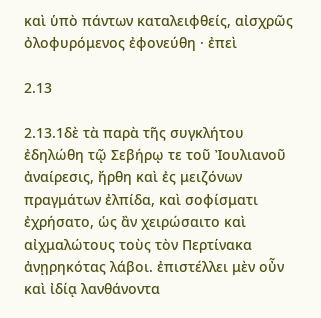καὶ ὑπὸ πάντων καταλειφθείς, αἰσχρῶς ὀλοφυρόμενος ἐφονεύθη · ἐπεὶ

2.13

2.13.1δὲ τὰ παρὰ τῆς συγκλήτου ἐδηλώθη τῷ Σεβήρῳ τε τοῦ Ἰουλιανοῦ ἀναίρεσις, ἤρθη καὶ ἐς μειζόνων πραγμάτων ἐλπίδα, καὶ σοφίσματι ἐχρήσατο, ὡς ἂν χειρώσαιτο καὶ αἰχμαλώτους τοὺς τὸν Περτίνακα ἀνῃρηκότας λάβοι. ἐπιστέλλει μὲν οὖν καὶ ἰδίᾳ λανθάνοντα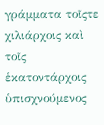γράμματα τοῖςτε χιλιάρχοις καὶ τοῖς ἑκατοντάρχοις ὑπισχνούμενος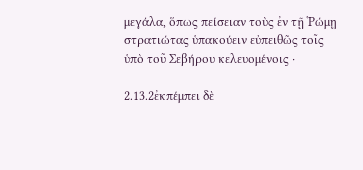μεγάλα, ὅπως πείσειαν τοὺς ἐν τῇ Ῥώμῃ στρατιώτας ὑπακούειν εὐπειθῶς τοῖς ὑπὸ τοῦ Σεβήρου κελευομένοις ·

2.13.2ἐκπέμπει δὲ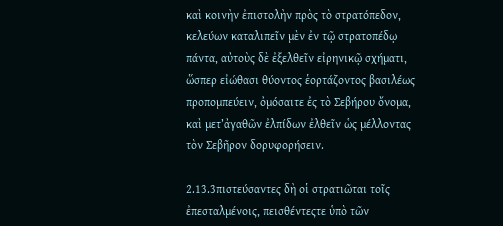καὶ κοινὴν ἐπιστολὴν πρὸς τὸ στρατόπεδον, κελεύων καταλιπεῖν μὲν ἐν τῷ στρατοπέδῳ πάντα, αὐτοὺς δὲ ἐξελθεῖν εἰρηνικῷ σχήματι, ὥσπερ εἰώθασι θύοντος ἑορτάζοντος βασιλέως προπομπεύειν, ὀμόσαιτε ἐς τὸ Σεβήρου ὄνομα, καὶ μετ’ἀγαθῶν ἐλπίδων ἐλθεῖν ὡς μέλλοντας τὸν Σεβῆρον δορυφορήσειν.

2.13.3πιστεύσαντες δὴ οἱ στρατιῶται τοῖς ἐπεσταλμένοις, πεισθέντεςτε ὑπὸ τῶν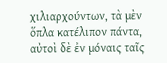χιλιαρχούντων, τὰ μὲν ὅπλα κατέλιπον πάντα, αὐτοὶ δὲ ἐν μόναις ταῖς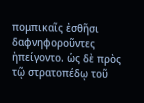πομπικαῖς ἐσθῆσι δαφνηφοροῦντες ἠπείγοντο. ὡς δὲ πρὸς τῷ στρατοπέδῳ τοῦ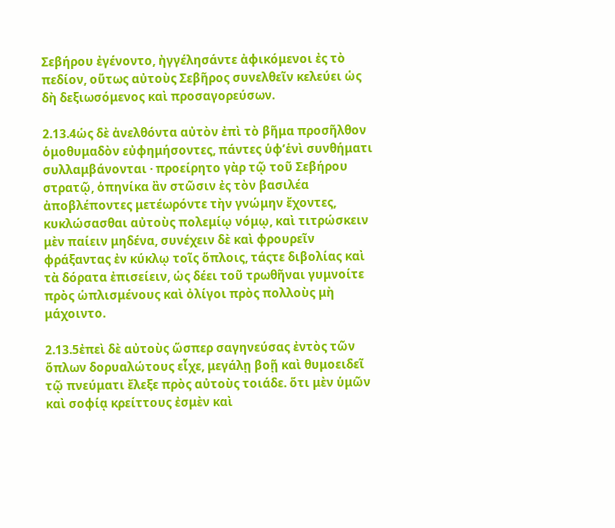Σεβήρου ἐγένοντο, ἠγγέλησάντε ἀφικόμενοι ἐς τὸ πεδίον, οὕτως αὐτοὺς Σεβῆρος συνελθεῖν κελεύει ὡς δὴ δεξιωσόμενος καὶ προσαγορεύσων.

2.13.4ὡς δὲ ἀνελθόντα αὐτὸν ἐπὶ τὸ βῆμα προσῆλθον ὁμοθυμαδὸν εὐφημήσοντες, πάντες ὑφ’ἑνὶ συνθήματι συλλαμβάνονται · προείρητο γὰρ τῷ τοῦ Σεβήρου στρατῷ, ὁπηνίκα ἂν στῶσιν ἐς τὸν βασιλέα ἀποβλέποντες μετέωρόντε τὴν γνώμην ἔχοντες, κυκλώσασθαι αὐτοὺς πολεμίῳ νόμῳ, καὶ τιτρώσκειν μὲν παίειν μηδένα, συνέχειν δὲ καὶ φρουρεῖν φράξαντας ἐν κύκλῳ τοῖς ὅπλοις, τάςτε διβολίας καὶ τὰ δόρατα ἐπισείειν, ὡς δέει τοῦ τρωθῆναι γυμνοίτε πρὸς ὡπλισμένους καὶ ὀλίγοι πρὸς πολλοὺς μὴ μάχοιντο.

2.13.5ἐπεὶ δὲ αὐτοὺς ὥσπερ σαγηνεύσας ἐντὸς τῶν ὅπλων δορυαλώτους εἶχε, μεγάλῃ βοῇ καὶ θυμοειδεῖ τῷ πνεύματι ἔλεξε πρὸς αὐτοὺς τοιάδε. ὅτι μὲν ὑμῶν καὶ σοφίᾳ κρείττους ἐσμὲν καὶ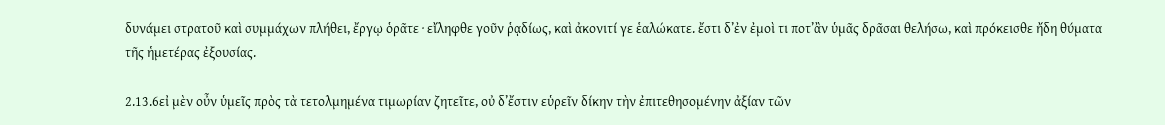δυνάμει στρατοῦ καὶ συμμάχων πλήθει, ἔργῳ ὁρᾶτε · εἴληφθε γοῦν ῥᾳδίως, καὶ ἀκονιτί γε ἑαλώκατε. ἔστι δ’ἐν ἐμοὶ τι ποτ’ἂν ὑμᾶς δρᾶσαι θελήσω, καὶ πρόκεισθε ἤδη θύματα τῆς ἡμετέρας ἐξουσίας.

2.13.6εἰ μὲν οὖν ὑμεῖς πρὸς τὰ τετολμημένα τιμωρίαν ζητεῖτε, οὐ δ’ἔστιν εὑρεῖν δίκην τὴν ἐπιτεθησομένην ἀξίαν τῶν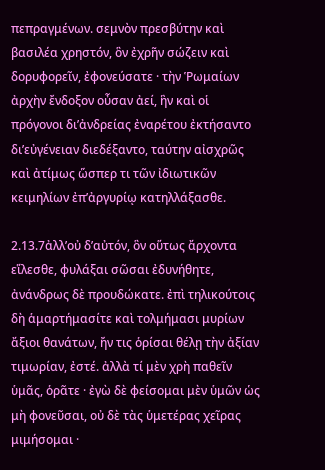πεπραγμένων. σεμνὸν πρεσβύτην καὶ βασιλέα χρηστόν, ὃν ἐχρῆν σώζειν καὶ δορυφορεῖν, ἐφονεύσατε · τὴν Ῥωμαίων ἀρχὴν ἔνδοξον οὖσαν ἀεί, ἣν καὶ οἱ πρόγονοι δι’ἀνδρείας ἐναρέτου ἐκτήσαντο δι’εὐγένειαν διεδέξαντο, ταύτην αἰσχρῶς καὶ ἀτίμως ὥσπερ τι τῶν ἰδιωτικῶν κειμηλίων ἐπ’ἀργυρίῳ κατηλλάξασθε.

2.13.7ἀλλ’οὐ δ’αὐτόν, ὃν οὕτως ἄρχοντα εἵλεσθε, φυλάξαι σῶσαι ἐδυνήθητε, ἀνάνδρως δὲ προυδώκατε. ἐπὶ τηλικούτοις δὴ ἁμαρτήμασίτε καὶ τολμήμασι μυρίων ἄξιοι θανάτων, ἤν τις ὁρίσαι θέλῃ τὴν ἀξίαν τιμωρίαν, ἐστέ. ἀλλὰ τί μὲν χρὴ παθεῖν ὑμᾶς, ὁρᾶτε · ἐγὼ δὲ φείσομαι μὲν ὑμῶν ὡς μὴ φονεῦσαι, οὐ δὲ τὰς ὑμετέρας χεῖρας μιμήσομαι ·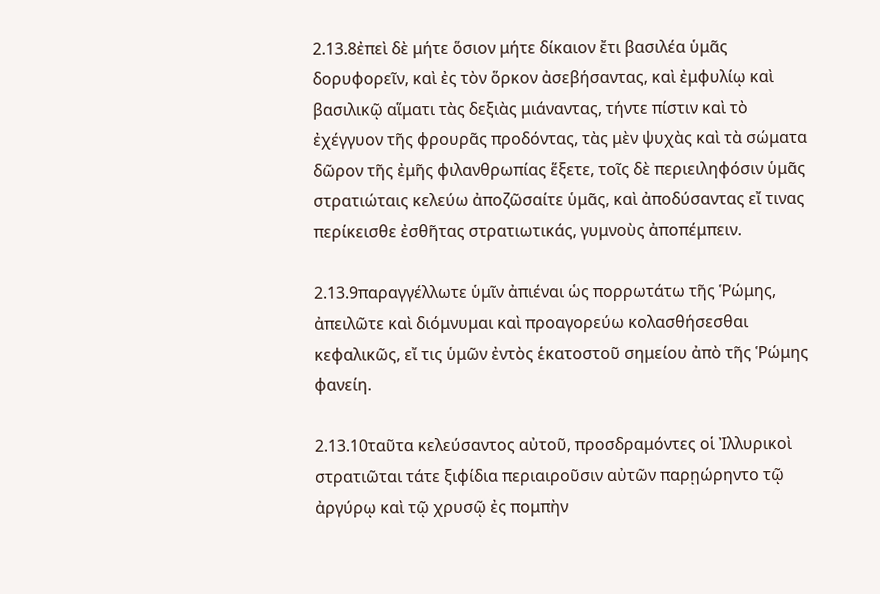2.13.8ἐπεὶ δὲ μήτε ὅσιον μήτε δίκαιον ἔτι βασιλέα ὑμᾶς δορυφορεῖν, καὶ ἐς τὸν ὅρκον ἀσεβήσαντας, καὶ ἐμφυλίῳ καὶ βασιλικῷ αἵματι τὰς δεξιὰς μιάναντας, τήντε πίστιν καὶ τὸ ἐχέγγυον τῆς φρουρᾶς προδόντας, τὰς μὲν ψυχὰς καὶ τὰ σώματα δῶρον τῆς ἐμῆς φιλανθρωπίας ἕξετε, τοῖς δὲ περιειληφόσιν ὑμᾶς στρατιώταις κελεύω ἀποζῶσαίτε ὑμᾶς, καὶ ἀποδύσαντας εἴ τινας περίκεισθε ἐσθῆτας στρατιωτικάς, γυμνοὺς ἀποπέμπειν.

2.13.9παραγγέλλωτε ὑμῖν ἀπιέναι ὡς πορρωτάτω τῆς Ῥώμης, ἀπειλῶτε καὶ διόμνυμαι καὶ προαγορεύω κολασθήσεσθαι κεφαλικῶς, εἴ τις ὑμῶν ἐντὸς ἑκατοστοῦ σημείου ἀπὸ τῆς Ῥώμης φανείη.

2.13.10ταῦτα κελεύσαντος αὐτοῦ, προσδραμόντες οἱ Ἰλλυρικοὶ στρατιῶται τάτε ξιφίδια περιαιροῦσιν αὐτῶν παρῃώρηντο τῷ ἀργύρῳ καὶ τῷ χρυσῷ ἐς πομπὴν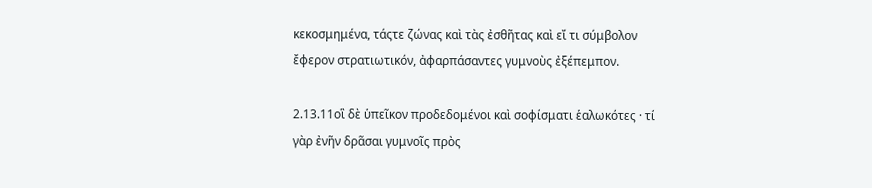κεκοσμημένα, τάςτε ζώνας καὶ τὰς ἐσθῆτας καὶ εἴ τι σύμβολον ἔφερον στρατιωτικόν, ἀφαρπάσαντες γυμνοὺς ἐξέπεμπον.

2.13.11οἳ δὲ ὑπεῖκον προδεδομένοι καὶ σοφίσματι ἑαλωκότες · τί γὰρ ἐνῆν δρᾶσαι γυμνοῖς πρὸς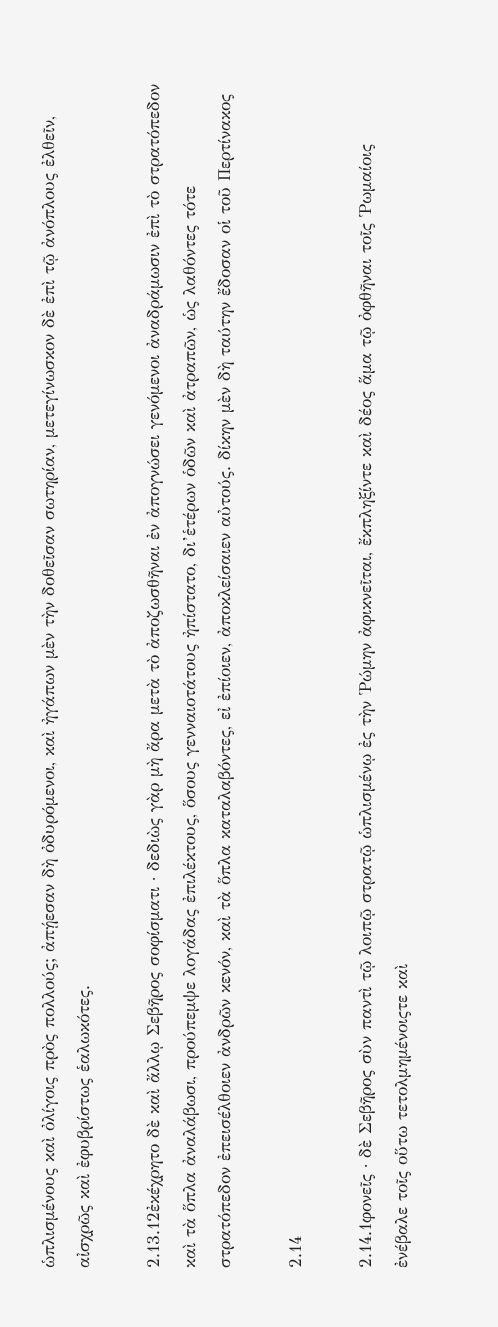ὡπλισμένους καὶ ὀλίγοις πρὸς πολλούς; ἀπῄεσαν δὴ ὀδυρόμενοι, καὶ ἠγάπων μὲν τὴν δοθεῖσαν σωτηρίαν, μετεγίνωσκον δὲ ἐπὶ τῷ ἀνόπλους ἐλθεῖν, αἰσχρῶς καὶ ἐφυβρίστως ἑαλωκότες.

2.13.12ἐκέχρητο δὲ καὶ ἄλλῳ Σεβῆρος σοφίσματι · δεδιὼς γὰρ μὴ ἄρα μετὰ τὸ ἀποζωσθῆναι ἐν ἀπογνώσει γενόμενοι ἀναδράμωσιν ἐπὶ τὸ στρατόπεδον καὶ τὰ ὅπλα ἀναλάβωσι, προύπεμψε λογάδας ἐπιλέκτους, ὅσους γενναιοτάτους ἠπίστατο, δι’ἑτέρων ὁδῶν καὶ ἀτραπῶν, ὡς λαθόντες τότε στρατόπεδον ἐπεισέλθοιεν ἀνδρῶν κενόν, καὶ τὰ ὅπλα καταλαβόντες, εἰ ἐπίοιεν, ἀποκλείσαιεν αὐτούς. δίκην μὲν δὴ ταύτην ἔδοσαν οἱ τοῦ Περτίνακος

2.14

2.14.1φονεῖς · δὲ Σεβῆρος σὺν παντὶ τῷ λοιπῷ στρατῷ ὡπλισμένῳ ἐς τὴν Ῥώμην ἀφικνεῖται, ἔκπληξίντε καὶ δέος ἅμα τῷ ὀφθῆναι τοῖς Ῥωμαίοις ἐνέβαλε τοῖς οὕτω τετολμημένοιςτε καὶ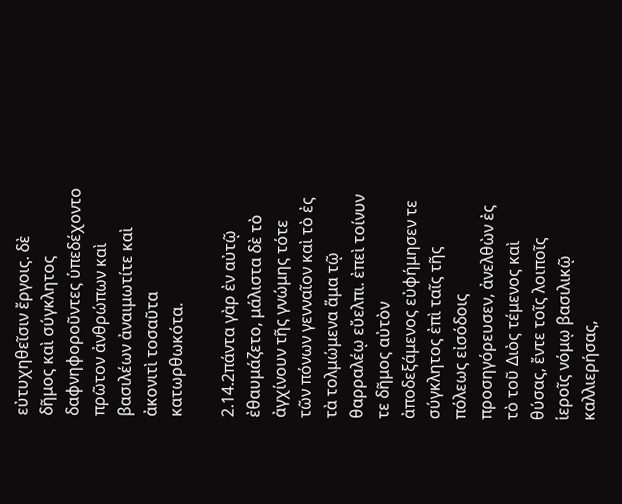εὐτυχηθεῖσιν ἔργοις. δὲ δῆμος καὶ σύγκλητος δαφνηφοροῦντες ὑπεδέχοντο πρῶτον ἀνθρώπων καὶ βασιλέων ἀναιμωτίτε καὶ ἀκονιτὶ τοσαῦτα κατωρθωκότα.

2.14.2πάντα γὰρ ἐν αὐτῷ ἐθαυμάζετο, μάλιστα δὲ τὸ ἀγχίνουν τῆς γνώμης τότε τῶν πόνων γενναῖον καὶ τὸ ἐς τὰ τολμώμενα ἅμα τῷ θαρραλέῳ εὔελπι. ἐπεὶ τοίνυν τε δῆμος αὐτὸν ἀποδεξάμενος εὐφήμησεν τε σύγκλητος ἐπὶ ταῖς τῆς πόλεως εἰσόδοις προσηγόρευσεν, ἀνελθὼν ἐς τὸ τοῦ Διὸς τέμενος καὶ θύσας, ἔντε τοῖς λοιποῖς ἱεροῖς νόμῳ βασιλικῷ καλλιερήσας,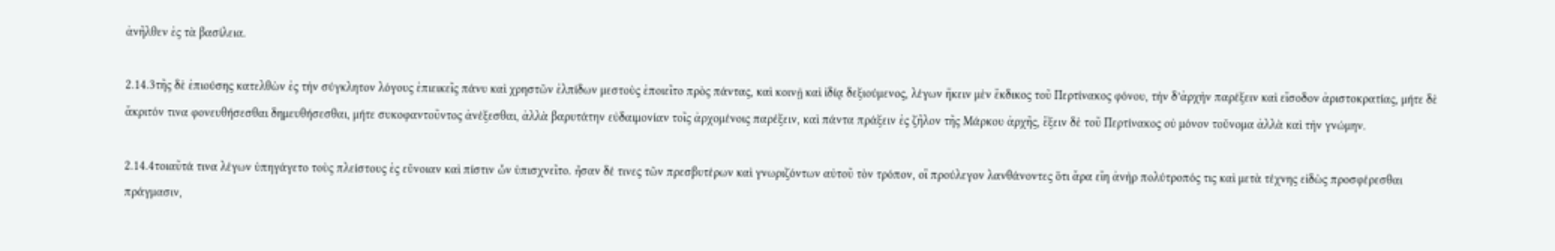ἀνῆλθεν ἐς τὰ βασίλεια.

2.14.3τῆς δὲ ἐπιούσης κατελθὼν ἐς τὴν σύγκλητον λόγους ἐπιεικεῖς πάνυ καὶ χρηστῶν ἐλπίδων μεστοὺς ἐποιεῖτο πρὸς πάντας, καὶ κοινῇ καὶ ἰδίᾳ δεξιούμενος, λέγων ἥκειν μὲν ἔκδικος τοῦ Περτίνακος φόνου, τὴν δ’ἀρχὴν παρέξειν καὶ εἴσοδον ἀριστοκρατίας, μήτε δὲ ἄκριτόν τινα φονευθήσεσθαι δημευθήσεσθαι, μήτε συκοφαντοῦντος ἀνέξεσθαι, ἀλλὰ βαρυτάτην εὐδαιμονίαν τοῖς ἀρχομένοις παρέξειν, καὶ πάντα πράξειν ἐς ζῆλον τῆς Μάρκου ἀρχῆς, ἕξειν δὲ τοῦ Περτίνακος οὐ μόνον τοὔνομα ἀλλὰ καὶ τὴν γνώμην.

2.14.4τοιαῦτά τινα λέγων ὑπηγάγετο τοὺς πλείστους ἐς εὔνοιαν καὶ πίστιν ὧν ὑπισχνεῖτο. ἦσαν δέ τινες τῶν πρεσβυτέρων καὶ γνωριζόντων αὐτοῦ τὸν τρόπον, οἳ προύλεγον λανθάνοντες ὅτι ἄρα εἴη ἀνὴρ πολύτροπός τις καὶ μετὰ τέχνης εἰδὼς προσφέρεσθαι πράγμασιν,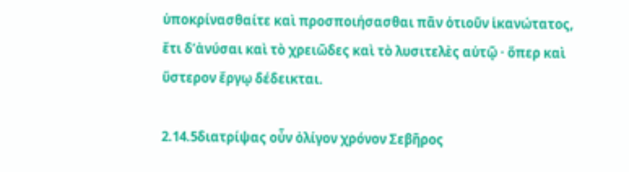ὑποκρίνασθαίτε καὶ προσποιήσασθαι πᾶν ὁτιοῦν ἱκανώτατος, ἔτι δ’ἀνύσαι καὶ τὸ χρειῶδες καὶ τὸ λυσιτελὲς αὑτῷ · ὅπερ καὶ ὕστερον ἔργῳ δέδεικται.

2.14.5διατρίψας οὖν ὀλίγον χρόνον Σεβῆρος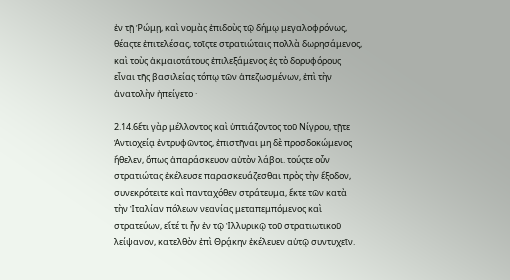ἐν τῇ Ῥώμῃ, καὶ νομὰς ἐπιδοὺς τῷ δήμῳ μεγαλοφρόνως, θέαςτε ἐπιτελέσας, τοῖςτε στρατιώταις πολλὰ δωρησάμενος, καὶ τοὺς ἀκμαιοτάτους ἐπιλεξάμενος ἐς τὸ δορυφόρους εἶναι τῆς βασιλείας τόπῳ τῶν ἀπεζωσμένων, ἐπὶ τὴν ἀνατολὴν ἠπείγετο ·

2.14.6ἔτι γὰρ μέλλοντος καὶ ὑπτιάζοντος τοῦ Νίγρου, τῇτε Ἀντιοχείᾳ ἐντρυφῶντος, ἐπιστῆναι μη δὲ προσδοκώμενος ἤθελεν, ὅπως ἀπαράσκευον αὐτὸν λάβοι. τούςτε οὖν στρατιώτας ἐκέλευσε παρασκευάζεσθαι πρὸς τὴν ἔξοδον, συνεκρότειτε καὶ πανταχόθεν στράτευμα, ἔκτε τῶν κατὰ τὴν Ἰταλίαν πόλεων νεανίας μεταπεμπόμενος καὶ στρατεύων, εἴτέ τι ἦν ἐν τῷ Ἰλλυρικῷ τοῦ στρατιωτικοῦ λείψανον, κατελθὸν ἐπὶ Θρᾴκην ἐκέλευεν αὑτῷ συντυχεῖν.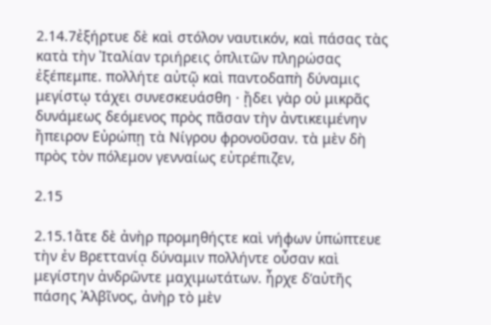2.14.7ἐξήρτυε δὲ καὶ στόλον ναυτικόν, καὶ πάσας τὰς κατὰ τὴν Ἰταλίαν τριήρεις ὁπλιτῶν πληρώσας ἐξέπεμπε. πολλήτε αὐτῷ καὶ παντοδαπὴ δύναμις μεγίστῳ τάχει συνεσκευάσθη · ᾔδει γὰρ οὐ μικρᾶς δυνάμεως δεόμενος πρὸς πᾶσαν τὴν ἀντικειμένην ἤπειρον Εὐρώπῃ τὰ Νίγρου φρονοῦσαν. τὰ μὲν δὴ πρὸς τὸν πόλεμον γενναίως εὐτρέπιζεν,

2.15

2.15.1ἅτε δὲ ἀνὴρ προμηθήςτε καὶ νήφων ὑπώπτευε τὴν ἐν Βρεττανίᾳ δύναμιν πολλήντε οὖσαν καὶ μεγίστην ἀνδρῶντε μαχιμωτάτων. ἦρχε δ’αὐτῆς πάσης Ἀλβῖνος, ἀνὴρ τὸ μὲν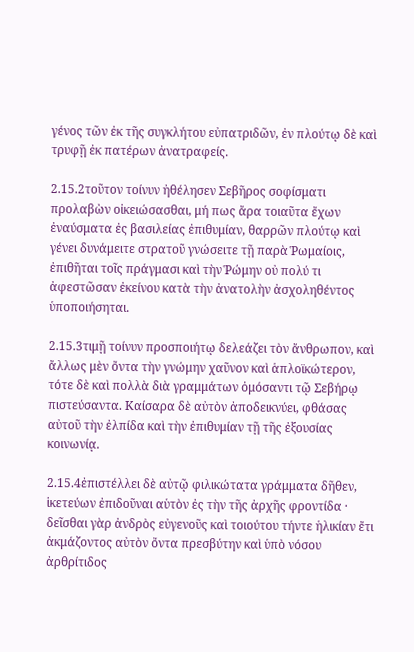γένος τῶν ἐκ τῆς συγκλήτου εὐπατριδῶν, ἐν πλούτῳ δὲ καὶ τρυφῇ ἐκ πατέρων ἀνατραφείς.

2.15.2τοῦτον τοίνυν ἠθέλησεν Σεβῆρος σοφίσματι προλαβὼν οἰκειώσασθαι, μή πως ἄρα τοιαῦτα ἔχων ἐναύσματα ἐς βασιλείας ἐπιθυμίαν, θαρρῶν πλούτῳ καὶ γένει δυνάμειτε στρατοῦ γνώσειτε τῇ παρὰ Ῥωμαίοις, ἐπιθῆται τοῖς πράγμασι καὶ τὴν Ῥώμην οὐ πολύ τι ἀφεστῶσαν ἐκείνου κατὰ τὴν ἀνατολὴν ἀσχοληθέντος ὑποποιήσηται.

2.15.3τιμῇ τοίνυν προσποιήτῳ δελεάζει τὸν ἄνθρωπον, καὶ ἄλλως μὲν ὄντα τὴν γνώμην χαῦνον καὶ ἁπλοϊκώτερον, τότε δὲ καὶ πολλὰ διὰ γραμμάτων ὀμόσαντι τῷ Σεβήρῳ πιστεύσαντα. Καίσαρα δὲ αὐτὸν ἀποδεικνύει, φθάσας αὐτοῦ τὴν ἐλπίδα καὶ τὴν ἐπιθυμίαν τῇ τῆς ἐξουσίας κοινωνίᾳ.

2.15.4ἐπιστέλλει δὲ αὐτῷ φιλικώτατα γράμματα δῆθεν, ἱκετεύων ἐπιδοῦναι αὑτὸν ἐς τὴν τῆς ἀρχῆς φροντίδα · δεῖσθαι γὰρ ἀνδρὸς εὐγενοῦς καὶ τοιούτου τήντε ἡλικίαν ἔτι ἀκμάζοντος αὐτὸν ὄντα πρεσβύτην καὶ ὑπὸ νόσου ἀρθρίτιδος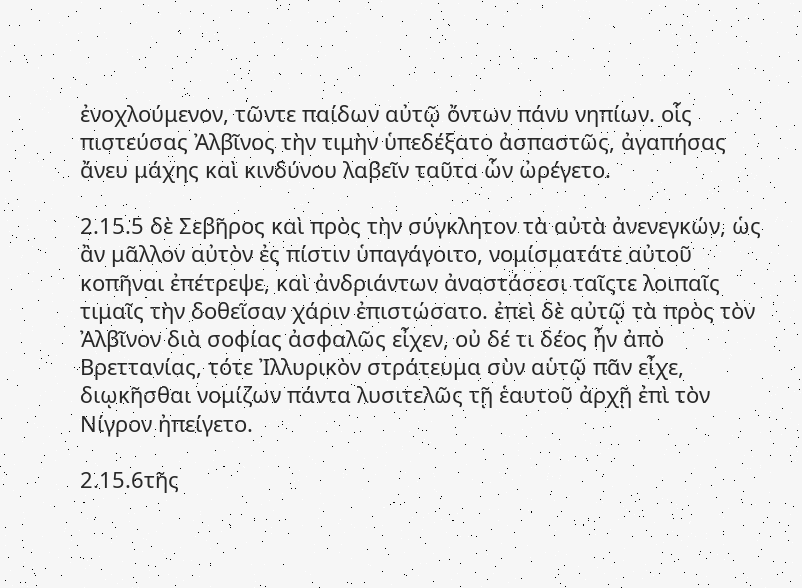ἐνοχλούμενον, τῶντε παίδων αὐτῷ ὄντων πάνυ νηπίων. οἷς πιστεύσας Ἀλβῖνος τὴν τιμὴν ὑπεδέξατο ἀσπαστῶς, ἀγαπήσας ἄνευ μάχης καὶ κινδύνου λαβεῖν ταῦτα ὧν ὠρέγετο.

2.15.5 δὲ Σεβῆρος καὶ πρὸς τὴν σύγκλητον τὰ αὐτὰ ἀνενεγκών, ὡς ἂν μᾶλλον αὐτὸν ἐς πίστιν ὑπαγάγοιτο, νομίσματάτε αὐτοῦ κοπῆναι ἐπέτρεψε, καὶ ἀνδριάντων ἀναστάσεσι ταῖςτε λοιπαῖς τιμαῖς τὴν δοθεῖσαν χάριν ἐπιστώσατο. ἐπεὶ δὲ αὐτῷ τὰ πρὸς τὸν Ἀλβῖνον διὰ σοφίας ἀσφαλῶς εἶχεν, οὐ δέ τι δέος ἦν ἀπὸ Βρεττανίας, τότε Ἰλλυρικὸν στράτευμα σὺν αὑτῷ πᾶν εἶχε, διῳκῆσθαι νομίζων πάντα λυσιτελῶς τῇ ἑαυτοῦ ἀρχῇ ἐπὶ τὸν Νίγρον ἠπείγετο.

2.15.6τῆς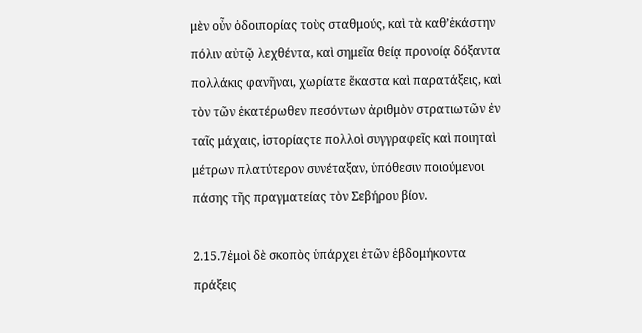μὲν οὖν ὁδοιπορίας τοὺς σταθμούς, καὶ τὰ καθ’ἑκάστην πόλιν αὐτῷ λεχθέντα, καὶ σημεῖα θείᾳ προνοίᾳ δόξαντα πολλάκις φανῆναι, χωρίατε ἕκαστα καὶ παρατάξεις, καὶ τὸν τῶν ἑκατέρωθεν πεσόντων ἀριθμὸν στρατιωτῶν ἐν ταῖς μάχαις, ἱστορίαςτε πολλοὶ συγγραφεῖς καὶ ποιηταὶ μέτρων πλατύτερον συνέταξαν, ὑπόθεσιν ποιούμενοι πάσης τῆς πραγματείας τὸν Σεβήρου βίον.

2.15.7ἐμοὶ δὲ σκοπὸς ὑπάρχει ἐτῶν ἑβδομήκοντα πράξεις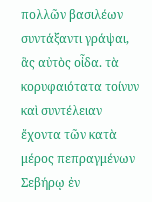πολλῶν βασιλέων συντάξαντι γράψαι, ἃς αὐτὸς οἶδα. τὰ κορυφαιότατα τοίνυν καὶ συντέλειαν ἔχοντα τῶν κατὰ μέρος πεπραγμένων Σεβήρῳ ἐν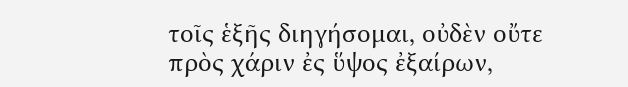τοῖς ἑξῆς διηγήσομαι, οὐδὲν οὔτε πρὸς χάριν ἐς ὕψος ἐξαίρων,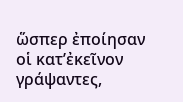ὥσπερ ἐποίησαν οἱ κατ’ἐκεῖνον γράψαντες,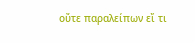οὔτε παραλείπων εἴ τι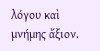λόγου καὶ μνήμης ἄξιον.